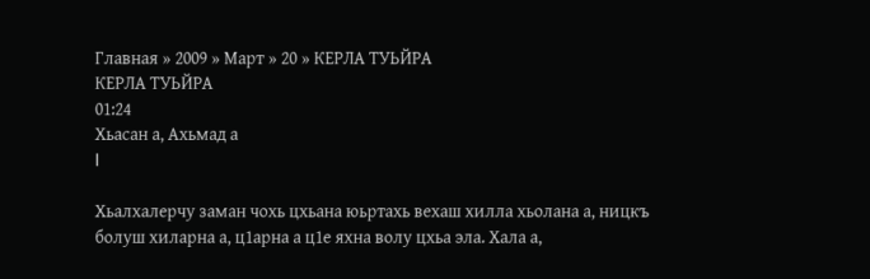Главная » 2009 » Март » 20 » КЕРЛА ТУЬЙРА
КЕРЛА ТУЬЙРА
01:24
Хьасан а, Ахьмад а
I

Хьалхалерчу заман чохь цхьана юьртахь вехаш хилла хьолана а, ницкъ болуш хиларна а, ц1арна а ц1е яхна волу цхьа эла. Хала а,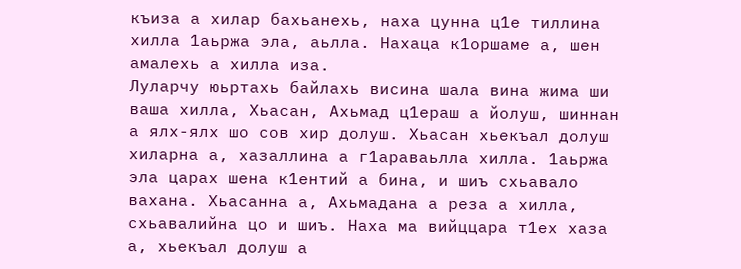къиза а хилар бахьанехь, наха цунна ц1е тиллина хилла 1аьржа эла, аьлла. Нахаца к1оршаме а, шен амалехь а хилла иза.
Луларчу юьртахь байлахь висина шала вина жима ши ваша хилла, Хьасан, Ахьмад ц1ераш а йолуш, шиннан а ялх-ялх шо сов хир долуш. Хьасан хьекъал долуш хиларна а, хазаллина а г1араваьлла хилла. 1аьржа эла царах шена к1ентий а бина, и шиъ схьавало вахана. Хьасанна а, Ахьмадана а реза а хилла, схьавалийна цо и шиъ. Наха ма вийццара т1ех хаза а, хьекъал долуш а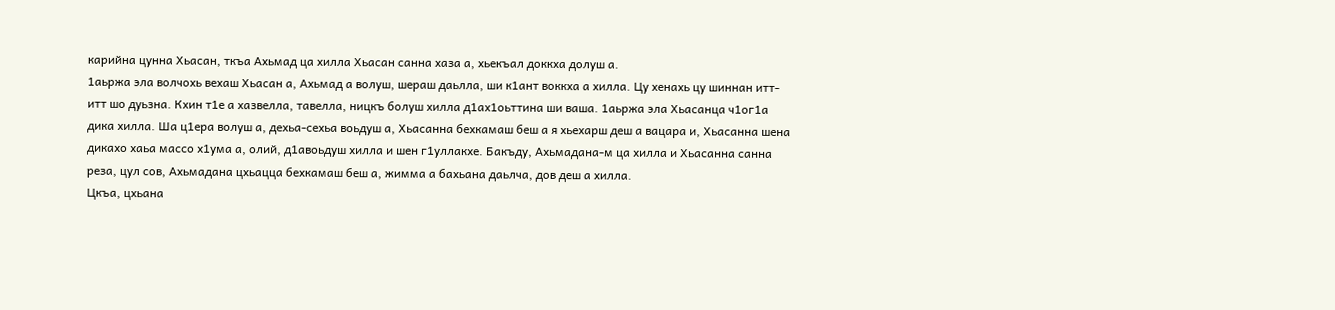карийна цунна Хьасан, ткъа Ахьмад ца хилла Хьасан санна хаза а, хьекъал доккха долуш а.
1аьржа эла волчохь вехаш Хьасан а, Ахьмад а волуш, шераш даьлла, ши к1ант воккха а хилла. Цу хенахь цу шиннан итт-итт шо дуьзна. Кхин т1е а хазвелла, тавелла, ницкъ болуш хилла д1ах1оьттина ши ваша. 1аьржа эла Хьасанца ч1ог1а дика хилла. Ша ц1ера волуш а, дехьа-сехьа воьдуш а, Хьасанна бехкамаш беш а я хьехарш деш а вацара и, Хьасанна шена дикахо хаьа массо х1ума а, олий, д1авоьдуш хилла и шен г1уллакхе. Бакъду, Ахьмадана-м ца хилла и Хьасанна санна реза, цул сов, Ахьмадана цхьацца бехкамаш беш а, жимма а бахьана даьлча, дов деш а хилла.
Цкъа, цхьана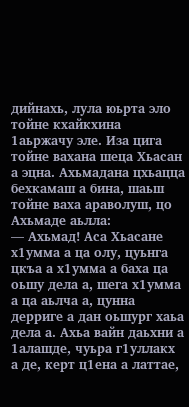дийнахь, лула юьрта эло тойне кхайкхина 1аьржачу эле. Иза цига тойне вахана шеца Хьасан а эцна. Ахьмадана цхьацца бехкамаш а бина, шаьш тойне ваха араволуш, цо Ахьмаде аьлла:
— Ахьмад! Аса Хьасане х1умма а ца олу, цуьнга цкъа а х1умма а баха ца оьшу дела а, шега х1умма а ца аьлча а, цунна дерриге а дан оьшург хаьа дела а. Ахьа вайн даьхни а 1алашде, чуьра г1уллакх а де, керт ц1ена а латтае,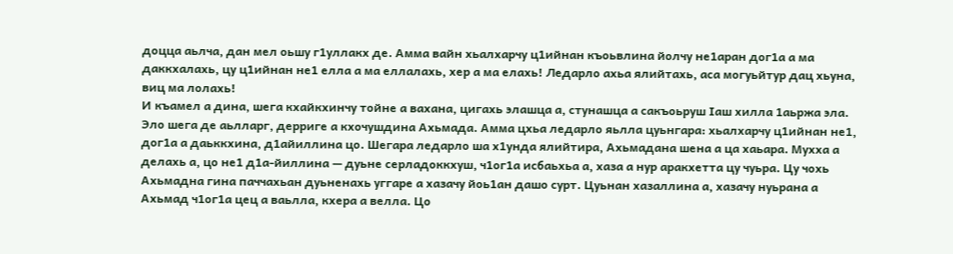доцца аьлча, дан мел оьшу г1уллакх де. Амма вайн хьалхарчу ц1ийнан къоьвлина йолчу не1аран дог1а а ма даккхалахь, цу ц1ийнан не1 елла а ма еллалахь, хер а ма елахь! Ледарло ахьа ялийтахь, аса могуьйтур дац хьуна, виц ма лолахь!
И къамел а дина, шега кхайкхинчу тойне а вахана, цигахь элашца а, стунашца а сакъоьруш Iaш хилла 1аьржа эла.
Эло шега де аьлларг, дерриге а кхочушдина Ахьмада. Амма цхьа ледарло яьлла цуьнгара: хьалхарчу ц1ийнан не1, дог1а а даьккхина, д1айиллина цо. Шегара ледарло ша х1унда ялийтира, Ахьмадана шена а ца хаьара. Мухха а делахь а, цо не1 д1а-йиллина — дуьне серладоккхуш, ч1ог1а исбаьхьа а, хаза а нур аракхетта цу чуьра. Цу чохь Ахьмадна гина паччахьан дуьненахь уггаре а хазачу йоь1ан дашо сурт. Цуьнан хазаллина а, хазачу нуьрана а Ахьмад ч1ог1а цец а ваьлла, кхера а велла. Цо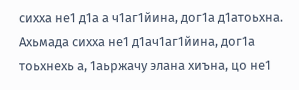сихха не1 д1а а ч1аг1йина, дог1а д1атоьхна.
Ахьмада сихха не1 д1ач1аг1йина, дог1а тоьхнехь а, 1аьржачу элана хиъна, цо не1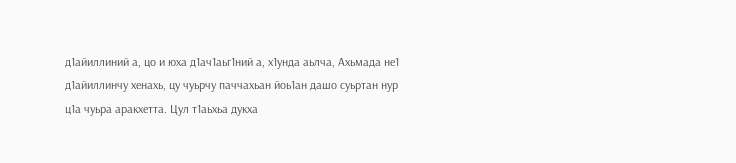д1айиллиний а, цо и юха д1ач1аьг1ний а, х1унда аьлча, Ахьмада не1 д1айиллинчу хенахь, цу чуьрчу паччахьан йоь1ан дашо суьртан нур ц1а чуьра аракхетта. Цул т1аьхьа дукха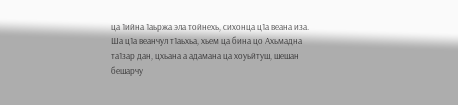ца 1ийна 1аьржа эла тойнехь, сихонца ц1а веана иза.
Ша ц1а веанчул т1аьхьа, хьем ца бина цо Ахьмадна та1зар дан, цхьана а адамана ца хоуьйтуш, шешан бешарчу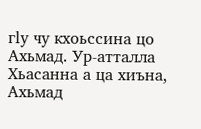гly чу кхоьссина цо Ахьмад. Ур-атталла Хьасанна а ца хиъна, Ахьмад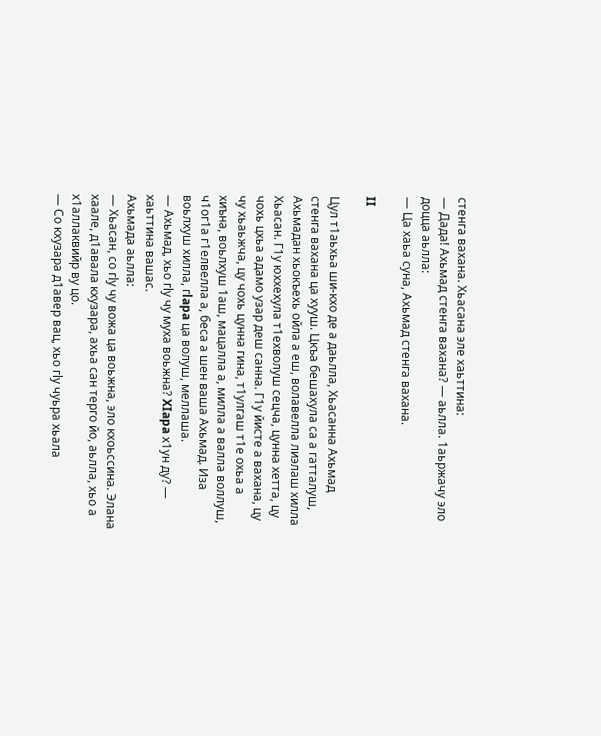стенга вахана. Хьасана эле хаьттина:
— Дада! Ахьмад стенга вахана? — аьлла. 1аьржачу эло доцца аьлла:
— Ца хаьа суна, Ахьмад стенга вахана.

II

Цул т1аьхьа ши-кхо де а даьлла, Хьасанна Ахьмад стенга вахана ца хууш. Цкъа бешахула са а гатталуш, Ахьмадан хьокъехь ойла а еш, волавелла лиэлаш хилла Хьасан. Г1у юххехула т1ехволуш сецча, цунна хетта, цу чохь цхьа адамо узар деш санна. Г1у йисте а вахана, цу чу хьаьжча, цу чохь цунна гина, т1улгаш т1е охьа а хиъна, воьлхуш 1аш, мацалла а, милла а валла воллуш, ч1ог1а г1елвелла а, беса а шен ваша Ахьмад. Иза воьлхуш хилла, гlapa ца волуш, меллаша.
— Ахьмад, хьо гly чу муха воьжна? XIapa х1ун ду? — хаьттина вашас.
Ахьмада аьлла:
— Хьасан, со гly чу вожа ца воьжна, эло кхоьссина. Элана хаале, д1авала кхузара, ахьа сан терго йо, аьлла, хьо а х1аллаквийр ву цо.
— Со кхузара д1авер вац, хьо гly чуьра хьала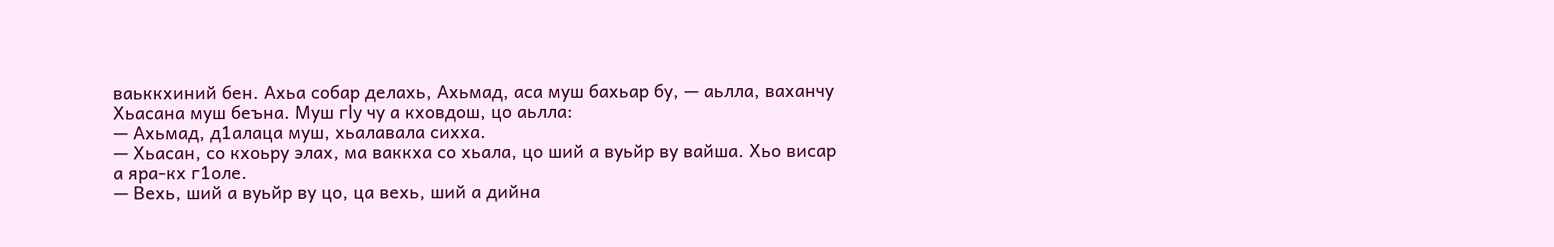ваьккхиний бен. Ахьа собар делахь, Ахьмад, аса муш бахьар бу, — аьлла, ваханчу Хьасана муш беъна. Муш гly чу а кховдош, цо аьлла:
— Ахьмад, д1алаца муш, хьалавала сихха.
— Хьасан, со кхоьру элах, ма ваккха со хьала, цо ший а вуьйр ву вайша. Хьо висар а яра-кх г1оле.
— Вехь, ший а вуьйр ву цо, ца вехь, ший а дийна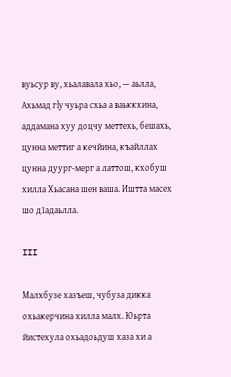вуьсур ву, хьалавала хьо, — аьлла, Ахьмад гly чуьра схьа а ваьккхина, аддамана хуу доцчу меттехь, бешахь, цунна меттиг а кечйина, къайллах цунна дуург-мерг а латтош, кхобуш хилла Хьасана шен ваша. Иштта масех шо д1адаьлла.

III

Малхбузе хазъеш, чубуза дикка охьакерчина хилла малх. Юьрта йистехула охьадоьдуш хаза хи а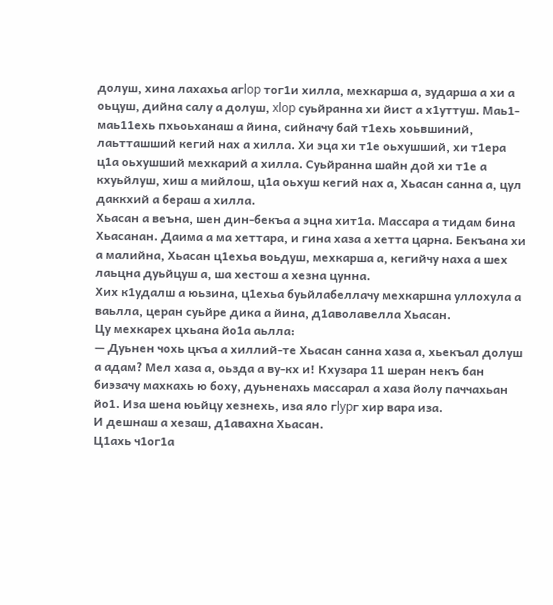долуш, хина лахахьа aгlop тог1и хилла, мехкарша а, зударша а хи а оьцуш, дийна салу а долуш, xlop суьйранна хи йист а х1уттуш. Маь1-маь11ехь пхьоьханаш а йина, сийначу бай т1ехь хоьвшиний, лаьтташший кегий нах а хилла. Хи эца хи т1е оьхушший, хи т1ера ц1а оьхушший мехкарий а хилла. Суьйранна шайн дой хи т1е а кхуьйлуш, хиш а мийлош, ц1а оьхуш кегий нах а, Хьасан санна а, цул даккхий а бераш а хилла.
Хьасан а веъна, шен дин-бекъа а эцна хит1а. Массара а тидам бина Хьасанан. Даима а ма хеттара, и гина хаза а хетта царна. Бекъана хи а малийна, Хьасан ц1ехьа воьдуш, мехкарша а, кегийчу наха а шех лаьцна дуьйцуш а, ша хестош а хезна цунна.
Хих к1удалш а юьзина, ц1ехьа буьйлабеллачу мехкаршна уллохула а ваьлла, церан суьйре дика а йина, д1аволавелла Хьасан.
Цу мехкарех цхьана йо1а аьлла:
— Дуьнен чохь цкъа а хиллий-те Хьасан санна хаза а, хьекъал долуш а адам? Мел хаза а, оьзда а ву-кх и! Кхузара 11 шеран некъ бан биэзачу махкахь ю боху, дуьненахь массарал а хаза йолу паччахьан йо1. Иза шена юьйцу хезнехь, иза яло гlypг хир вара иза.
И дешнаш а хезаш, д1авахна Хьасан.
Ц1ахь ч1ог1а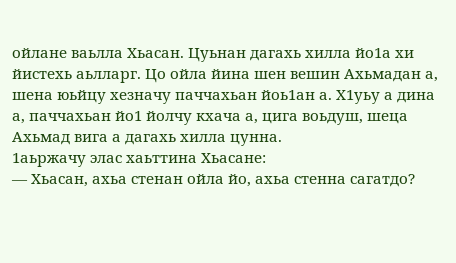ойлане ваьлла Хьасан. Цуьнан дагахь хилла йо1а хи йистехь аьлларг. Цо ойла йина шен вешин Ахьмадан а, шена юьйцу хезначу паччахьан йоь1ан а. Х1уьу а дина а, паччахьан йо1 йолчу кхача а, цига воьдуш, шеца Ахьмад вига а дагахь хилла цунна.
1аьржачу элас хаьттина Хьасане:
— Хьасан, ахьа стенан ойла йо, ахьа стенна сагатдо?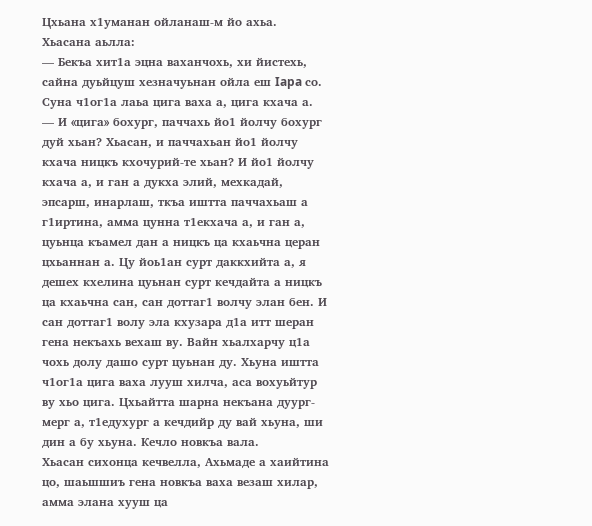Цхьана х1уманан ойланаш-м йо ахьа.
Хьасана аьлла:
— Бекъа хит1а эцна ваханчохь, хи йистехь, сайна дуьйцуш хезначуьнан ойла еш Iapa со. Суна ч1ог1а лаьа цига ваха а, цига кхача а.
— И «цига» бохург, паччахь йо1 йолчу бохург дуй хьан? Хьасан, и паччахьан йо1 йолчу кхача ницкъ кхочурий-те хьан? И йо1 йолчу кхача а, и ган а дукха элий, мехкадай, эпсарш, инарлаш, ткъа иштта паччахьаш а г1иртина, амма цунна т1екхача а, и ган а, цуьнца къамел дан а ницкъ ца кхаьчна церан цхьаннан а. Цу йоь1ан сурт даккхийта а, я дешех кхелина цуьнан сурт кечдайта а ницкъ ца кхаьчна сан, сан доттаг1 волчу элан бен. И сан доттаг1 волу эла кхузара д1а итт шеран гена некъахь вехаш ву. Вайн хьалхарчу ц1а чохь долу дашо сурт цуьнан ду. Хьуна иштта ч1ог1а цига ваха лууш хилча, аса вохуьйтур ву хьо цига. Цхьайтта шарна некъана дуург-мерг а, т1едухург а кечдийр ду вай хьуна, ши дин а бу хьуна. Кечло новкъа вала.
Хьасан сихонца кечвелла, Ахьмаде а хаийтина цо, шаьшшиъ гена новкъа ваха везаш хилар, амма элана хууш ца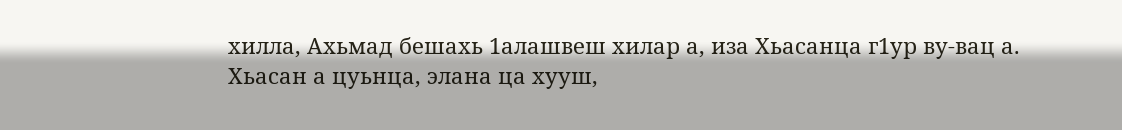хилла, Ахьмад бешахь 1алашвеш хилар а, иза Хьасанца г1ур ву-вац а.
Хьасан а цуьнца, элана ца хууш,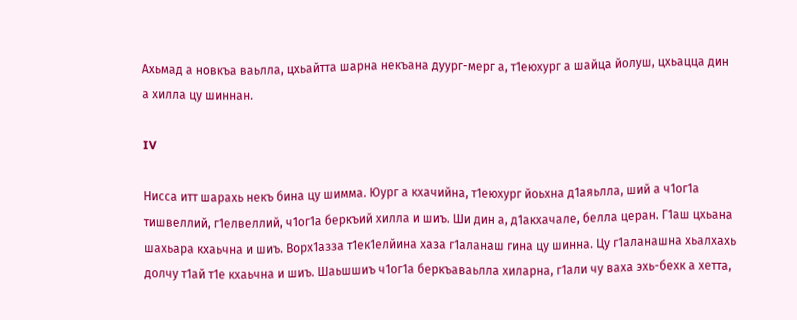Ахьмад а новкъа ваьлла, цхьайтта шарна некъана дуург-мерг а, т1еюхург а шайца йолуш, цхьацца дин а хилла цу шиннан.

IV

Нисса итт шарахь некъ бина цу шимма. Юург а кхачийна, т1еюхург йоьхна д1аяьлла, ший а ч1ог1а тишвеллий, г1елвеллий, ч1ог1а беркъий хилла и шиъ. Ши дин а, д1акхачале, белла церан. Г1аш цхьана шахьара кхаьчна и шиъ. Ворх1азза т1ек1елйина хаза г1аланаш гина цу шинна. Цу г1аланашна хьалхахь долчу т1ай т1е кхаьчна и шиъ. Шаьшшиъ ч1ог1а беркъаваьлла хиларна, г1али чу ваха эхь-бехк а хетта,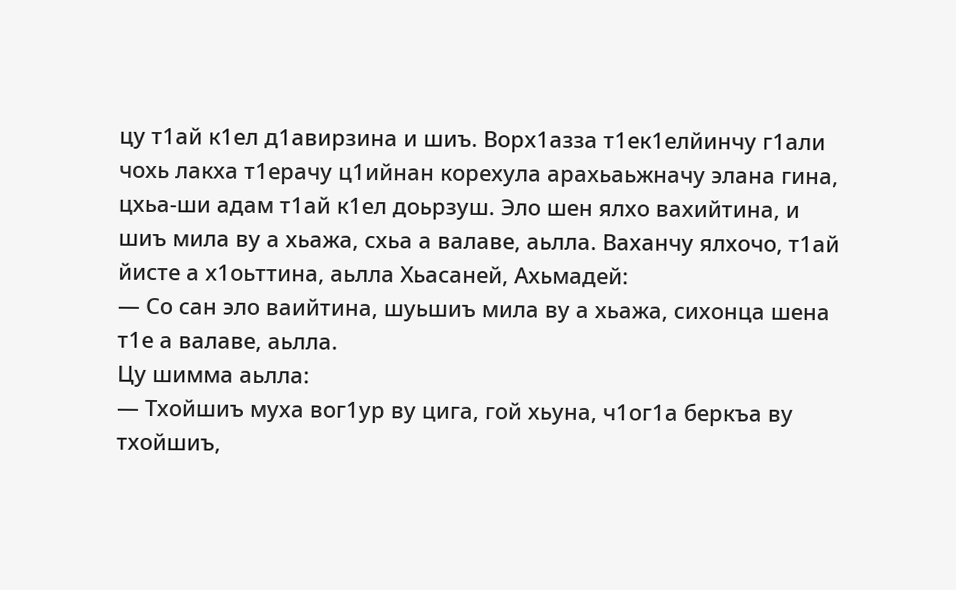цу т1ай к1ел д1авирзина и шиъ. Ворх1азза т1ек1елйинчу г1али чохь лакха т1ерачу ц1ийнан корехула арахьаьжначу элана гина, цхьа-ши адам т1ай к1ел доьрзуш. Эло шен ялхо вахийтина, и шиъ мила ву а хьажа, схьа а валаве, аьлла. Ваханчу ялхочо, т1ай йисте а х1оьттина, аьлла Хьасаней, Ахьмадей:
— Со сан эло ваийтина, шуьшиъ мила ву а хьажа, сихонца шена т1е а валаве, аьлла.
Цу шимма аьлла:
— Тхойшиъ муха вог1ур ву цига, гой хьуна, ч1ог1а беркъа ву тхойшиъ,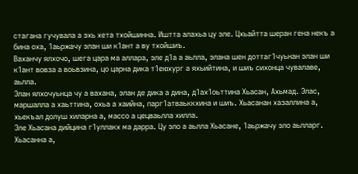стагана гучувала а эхь хета тхойшинна. Иштта алахьа цу эле. Цхьайтта шеран гена некъ а бина оха, 1аьржачу элан ши к1ант а ву тхойшиъ.
Ваханчу ялхочо, шега цара ма аллара, эле д1а а аьлла, элана шен доттаг1чуьнан элан ши к1ант вовза а воьвзина, цо царна дика т1еюхург а яхьийтина, и шиъ сихонца чувалаве, аьлла.
Элан ялхочуьнца чу а вахана, элан де дика а дина, д1ах1оьттина Хьасан, Ахьмад. Элас, маршалла а хаьттина, охьа а хаийна, парг1атваьккхина и шиъ. Хьасанан хазаллина а, хьекъал долуш хиларна а, массо а цецваьлла хилла.
Эле Хьасана дийцина г1уллакх ма дарра. Цу эло а аьлла Хьасане, 1аьржачу эло аьлларг. Хьасанна а,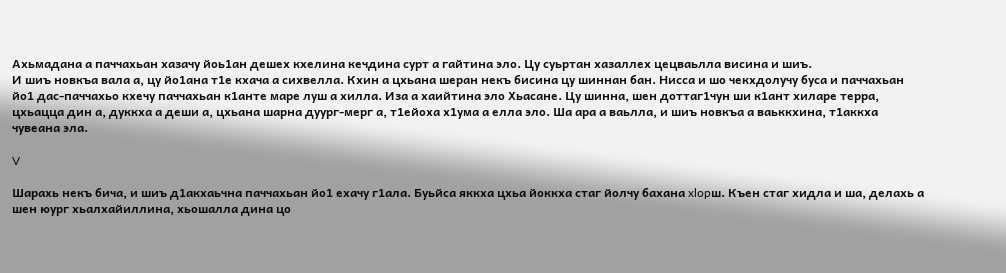Ахьмадана а паччахьан хазачу йоь1ан дешех кхелина кечдина сурт а гайтина эло. Цу суьртан хазаллех цецваьлла висина и шиъ.
И шиъ новкъа вала а, цу йо1ана т1е кхача а сихвелла. Кхин а цхьана шеран некъ бисина цу шиннан бан. Нисса и шо чекхдолучу буса и паччахьан йо1 дас-паччахьо кхечу паччахьан к1анте маре луш а хилла. Иза а хаийтина эло Хьасане. Цу шинна, шен доттаг1чун ши к1ант хиларе терра, цхьацца дин а, дуккха а деши а, цхьана шарна дуург-мерг а, т1ейоха х1ума а елла эло. Ша ара а ваьлла, и шиъ новкъа а ваьккхина, т1аккха чувеана эла.

V

Шарахь некъ бича, и шиъ д1акхаьчна паччахьан йо1 ехачу г1ала. Буьйса яккха цхьа йоккха стаг йолчу бахана xlopш. Къен стаг хидла и ша, делахь а шен юург хьалхайиллина, хьошалла дина цо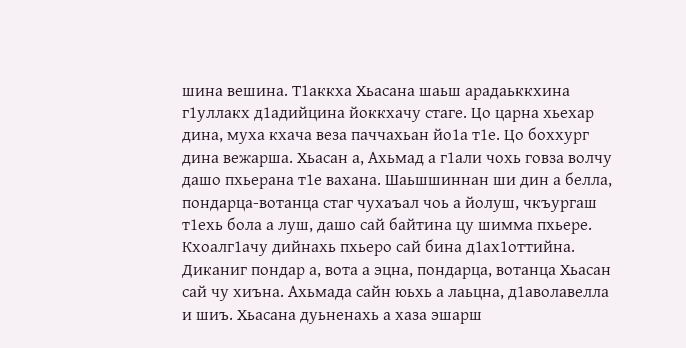шина вешина. Т1аккха Хьасана шаьш арадаьккхина г1уллакх д1адийцина йоккхачу стаге. Цо царна хьехар дина, муха кхача веза паччахьан йо1а т1е. Цо боххург дина вежарша. Хьасан а, Ахьмад а г1али чохь говза волчу дашо пхьерана т1е вахана. Шаьшшиннан ши дин а белла, пондарца-вотанца стаг чухаъал чоь а йолуш, чкъургаш т1ехь бола а луш, дашо сай байтина цу шимма пхьере. Кхоалг1ачу дийнахь пхьеро сай бина д1ах1оттийна. Диканиг пондар а, вота а эцна, пондарца, вотанца Хьасан сай чу хиъна. Ахьмада сайн юьхь а лаьцна, д1аволавелла и шиъ. Хьасана дуьненахь а хаза эшарш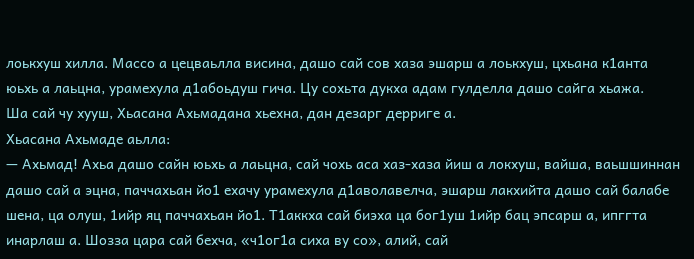лоькхуш хилла. Массо а цецваьлла висина, дашо сай сов хаза эшарш а лоькхуш, цхьана к1анта юьхь а лаьцна, урамехула д1абоьдуш гича. Цу сохьта дукха адам гулделла дашо сайга хьажа.
Ша сай чу хууш, Хьасана Ахьмадана хьехна, дан дезарг дерриге а.
Хьасана Ахьмаде аьлла:
— Ахьмад! Ахьа дашо сайн юьхь а лаьцна, сай чохь аса хаз-хаза йиш а локхуш, вайша, ваьшшиннан дашо сай а эцна, паччахьан йо1 ехачу урамехула д1аволавелча, эшарш лакхийта дашо сай балабе шена, ца олуш, 1ийр яц паччахьан йо1. Т1аккха сай биэха ца бог1уш 1ийр бац эпсарш а, ипггта инарлаш а. Шозза цара сай бехча, «ч1ог1а сиха ву со», алий, сай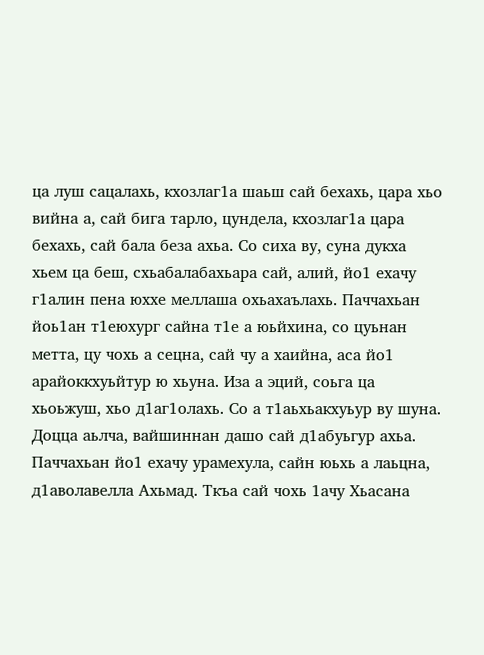ца луш сацалахь, кхозлаг1а шаьш сай бехахь, цара хьо вийна а, сай бига тарло, цундела, кхозлаг1а цара бехахь, сай бала беза ахьа. Со сиха ву, суна дукха хьем ца беш, схьабалабахьара сай, алий, йо1 ехачу г1алин пена юххе меллаша охьахаълахь. Паччахьан йоь1ан т1еюхург сайна т1е а юьйхина, со цуьнан метта, цу чохь а сецна, сай чу а хаийна, аса йо1 арайоккхуьйтур ю хьуна. Иза а эций, соьга ца хьоьжуш, хьо д1аг1олахь. Со а т1аьхьакхуьур ву шуна. Доцца аьлча, вайшиннан дашо сай д1абуьгур ахьа.
Паччахьан йо1 ехачу урамехула, сайн юьхь а лаьцна, д1аволавелла Ахьмад. Ткъа сай чохь 1ачу Хьасана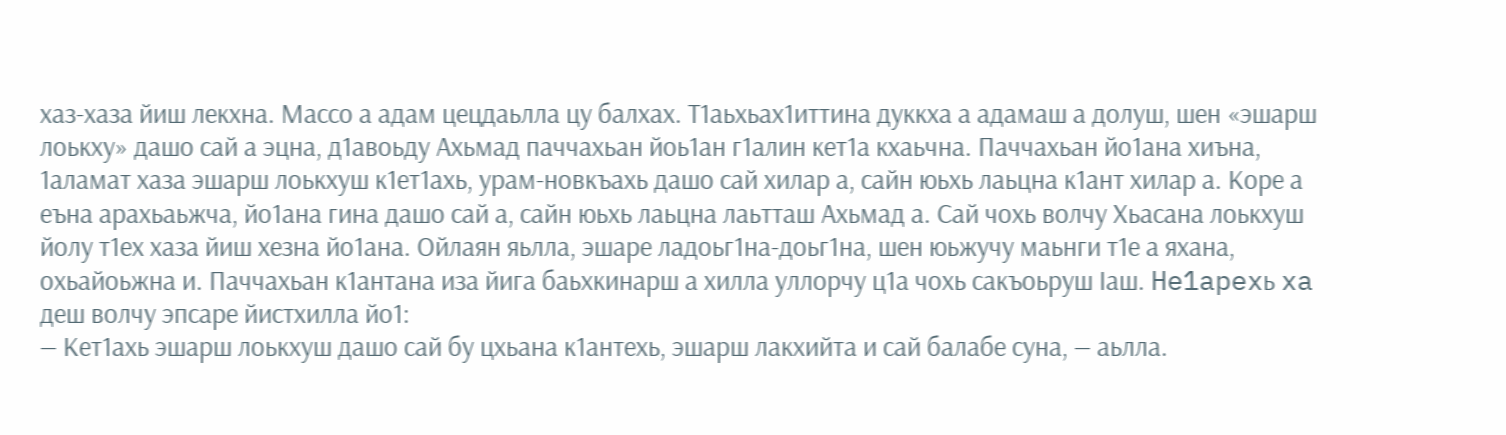хаз-хаза йиш лекхна. Массо а адам цецдаьлла цу балхах. Т1аьхьах1иттина дуккха а адамаш а долуш, шен «эшарш лоькху» дашо сай а эцна, д1авоьду Ахьмад паччахьан йоь1ан г1алин кет1а кхаьчна. Паччахьан йо1ана хиъна, 1аламат хаза эшарш лоькхуш к1ет1ахь, урам-новкъахь дашо сай хилар а, сайн юьхь лаьцна к1ант хилар а. Коре а еъна арахьаьжча, йо1ана гина дашо сай а, сайн юьхь лаьцна лаьтташ Ахьмад а. Сай чохь волчу Хьасана лоькхуш йолу т1ех хаза йиш хезна йо1ана. Ойлаян яьлла, эшаре ладоьг1на-доьг1на, шен юьжучу маьнги т1е а яхана, охьайоьжна и. Паччахьан к1антана иза йига баьхкинарш а хилла уллорчу ц1а чохь сакъоьруш Iaш. He1apexь xa деш волчу эпсаре йистхилла йо1:
— Кет1ахь эшарш лоькхуш дашо сай бу цхьана к1антехь, эшарш лакхийта и сай балабе суна, — аьлла.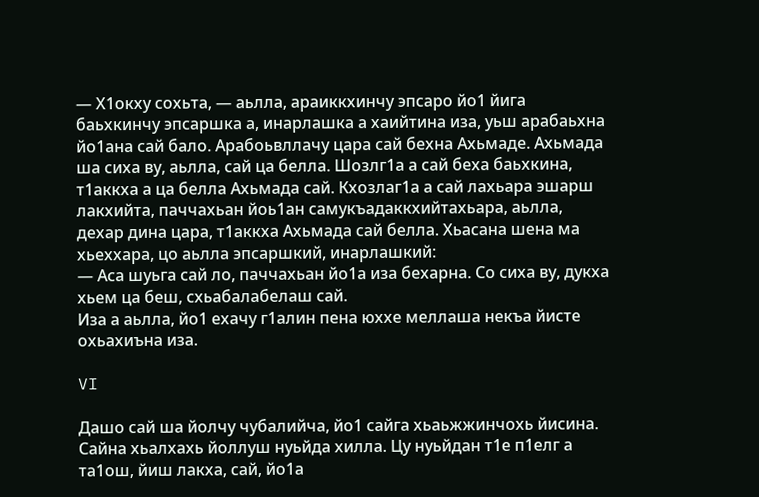— Х1окху сохьта, — аьлла, араиккхинчу эпсаро йо1 йига баьхкинчу эпсаршка а, инарлашка а хаийтина иза, уьш арабаьхна йо1ана сай бало. Арабоьвллачу цара сай бехна Ахьмаде. Ахьмада ша сиха ву, аьлла, сай ца белла. Шозлг1а а сай беха баьхкина, т1аккха а ца белла Ахьмада сай. Кхозлаг1а а сай лахьара эшарш лакхийта, паччахьан йоь1ан самукъадаккхийтахьара, аьлла, дехар дина цара, т1аккха Ахьмада сай белла. Хьасана шена ма хьеххара, цо аьлла эпсаршкий, инарлашкий:
— Аса шуьга сай ло, паччахьан йо1а иза бехарна. Со сиха ву, дукха хьем ца беш, схьабалабелаш сай.
Иза а аьлла, йо1 ехачу г1алин пена юххе меллаша некъа йисте охьахиъна иза.

VI

Дашо сай ша йолчу чубалийча, йо1 сайга хьаьжжинчохь йисина. Сайна хьалхахь йоллуш нуьйда хилла. Цу нуьйдан т1е п1елг а та1ош, йиш лакха, сай, йо1а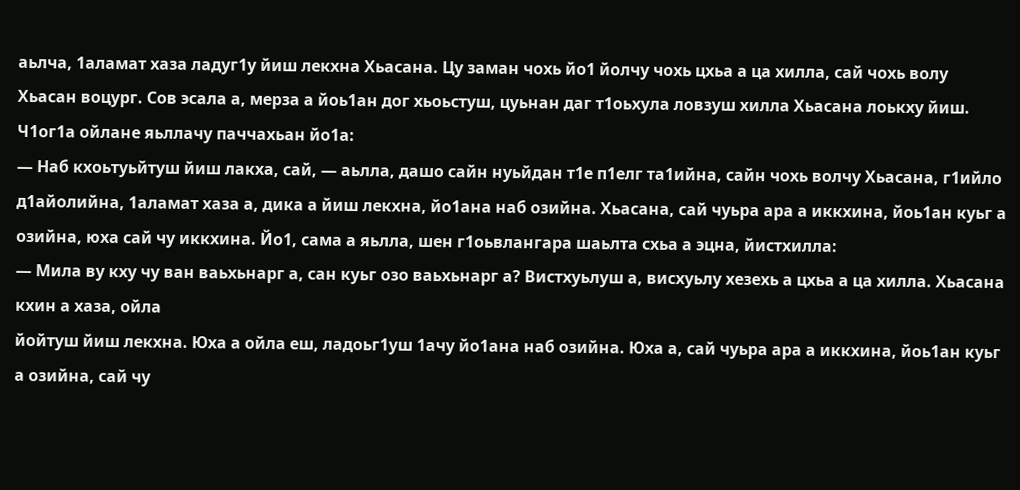аьлча, 1аламат хаза ладуг1у йиш лекхна Хьасана. Цу заман чохь йо1 йолчу чохь цхьа а ца хилла, сай чохь волу Хьасан воцург. Сов эсала а, мерза а йоь1ан дог хьоьстуш, цуьнан даг т1оьхула ловзуш хилла Хьасана лоькху йиш. Ч1ог1а ойлане яьллачу паччахьан йо1а:
— Наб кхоьтуьйтуш йиш лакха, сай, — аьлла, дашо сайн нуьйдан т1е п1елг та1ийна, сайн чохь волчу Хьасана, г1ийло д1айолийна, 1аламат хаза а, дика а йиш лекхна, йо1ана наб озийна. Хьасана, сай чуьра ара а иккхина, йоь1ан куьг а озийна, юха сай чу иккхина. Йо1, сама а яьлла, шен г1оьвлангара шаьлта схьа а эцна, йистхилла:
— Мила ву кху чу ван ваьхьнарг а, сан куьг озо ваьхьнарг а? Вистхуьлуш а, висхуьлу хезехь а цхьа а ца хилла. Хьасана кхин а хаза, ойла
йойтуш йиш лекхна. Юха а ойла еш, ладоьг1уш 1ачу йо1ана наб озийна. Юха а, сай чуьра ара а иккхина, йоь1ан куьг а озийна, сай чу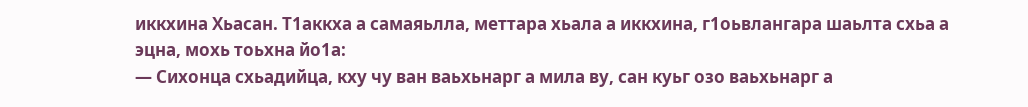иккхина Хьасан. Т1аккха а самаяьлла, меттара хьала а иккхина, г1оьвлангара шаьлта схьа а эцна, мохь тоьхна йо1а:
— Сихонца схьадийца, кху чу ван ваьхьнарг а мила ву, сан куьг озо ваьхьнарг а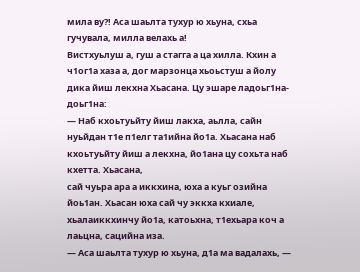мила ву?! Аса шаьлта тухур ю хьуна, схьа гучувала, милла велахь а!
Вистхуьлуш а, гуш а стагга а ца хилла. Кхин а ч1ог1а хаза а, дог марзонца хьоьстуш а йолу дика йиш лекхна Хьасана. Цу эшаре ладоьг1на-доьг1на:
— Наб кхоьтуьйту йиш лакха, аьлла, сайн нуьйдан т1е п1елг та1ийна йо1а. Хьасана наб кхоьтуьйту йиш а лекхна, йо1ана цу сохьта наб кхетта. Хьасана,
сай чуьра ара а иккхина, юха а куьг озийна йоь1ан. Хьасан юха сай чу эккха кхиале, хьалаиккхинчу йо1а, катоьхна, т1ехьара коч а лаьцна, сацийна иза.
— Аса шаьлта тухур ю хьуна, д1а ма вадалахь, —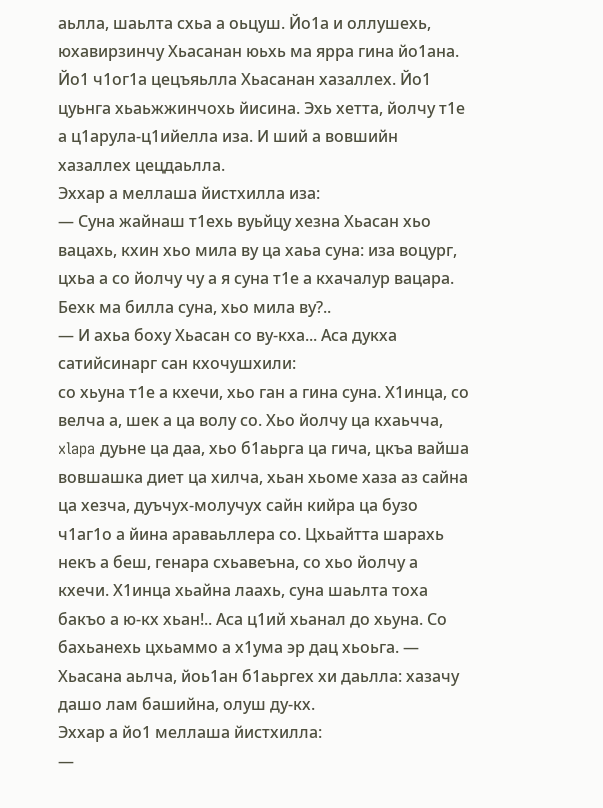аьлла, шаьлта схьа а оьцуш. Йо1а и оллушехь, юхавирзинчу Хьасанан юьхь ма ярра гина йо1ана. Йо1 ч1ог1а цецъяьлла Хьасанан хазаллех. Йо1 цуьнга хьаьжжинчохь йисина. Эхь хетта, йолчу т1е а ц1арула-ц1ийелла иза. И ший а вовшийн хазаллех цецдаьлла.
Эххар а меллаша йистхилла иза:
— Суна жайнаш т1ехь вуьйцу хезна Хьасан хьо вацахь, кхин хьо мила ву ца хаьа суна: иза воцург, цхьа а со йолчу чу а я суна т1е а кхачалур вацара. Бехк ма билла суна, хьо мила ву?..
— И ахьа боху Хьасан со ву-кха... Аса дукха сатийсинарг сан кхочушхили:
со хьуна т1е а кхечи, хьо ган а гина суна. Х1инца, со велча а, шек а ца волу со. Хьо йолчу ца кхаьчча, xlapa дуьне ца даа, хьо б1аьрга ца гича, цкъа вайша вовшашка диет ца хилча, хьан хьоме хаза аз сайна ца хезча, дуъчух-молучух сайн кийра ца бузо ч1аг1о а йина араваьллера со. Цхьайтта шарахь некъ а беш, генара схьавеъна, со хьо йолчу а кхечи. Х1инца хьайна лаахь, суна шаьлта тоха бакъо а ю-кх хьан!.. Аса ц1ий хьанал до хьуна. Со бахьанехь цхьаммо а х1ума эр дац хьоьга. — Хьасана аьлча, йоь1ан б1аьргех хи даьлла: хазачу дашо лам башийна, олуш ду-кх.
Эххар а йо1 меллаша йистхилла:
—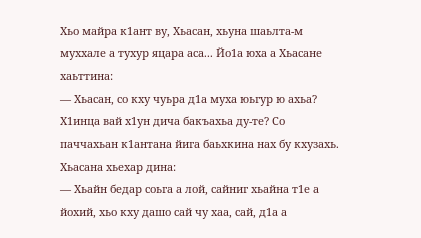Хьо майра к1ант ву, Хьасан, хьуна шаьлта-м муххале а тухур яцара аса... Йо1а юха а Хьасане хаьттина:
— Хьасан, со кху чуьра д1а муха юьгур ю ахьа? Х1инца вай х1ун дича бакъахьа ду-те? Со паччахьан к1антана йига баьхкина нах бу кхузахь.
Хьасана хьехар дина:
— Хьайн бедар соьга а лой, сайниг хьайна т1е а йохий, хьо кху дашо сай чу хаа, сай, д1а а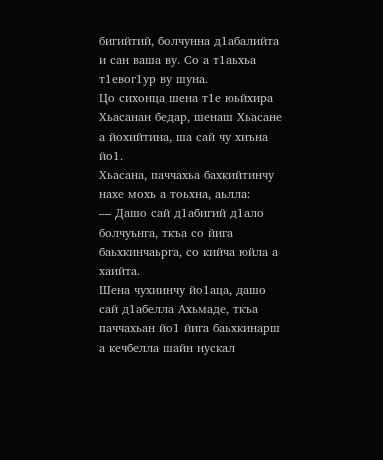бигийтий, болчунна д1абалийта и сан ваша ву. Со а т1аьхьа т1евог1ур ву шуна.
Цо сихонца шена т1е юьйхира Хьасанан бедар, шенаш Хьасане а йохийтина, ша сай чу хиъна йо1.
Хьасана, паччахьа бахкийтинчу нахе мохь а тоьхна, аьлла:
— Дашо сай д1абигий д1ало болчуьнга, ткъа со йига баьхкинчаьрга, со кийча юйла а хаийта.
Шена чухиинчу йо1аца, дашо сай д1абелла Ахьмаде, ткъа паччахьан йо1 йига баьхкинарш а кечбелла шайн нускал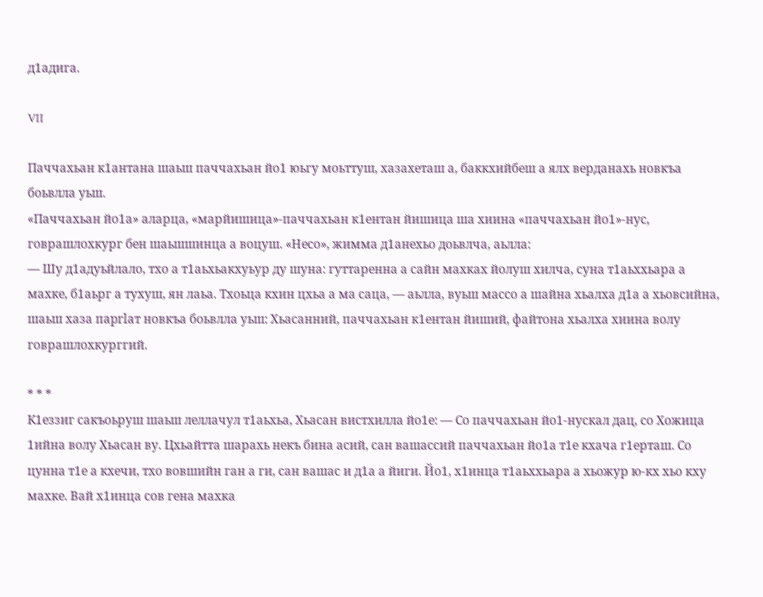д1адига.

VII

Паччахьан к1антана шаьш паччахьан йо1 юьгу моьттуш, хазахеташ а, баккхийбеш а ялх верданахь новкъа боьвлла уьш.
«Паччахьан йо1а» аларца, «марйишица»-паччахьан к1ентан йишица ша хиина «паччахьан йо1»-нус, говрашлохкург бен шаьшшинца а воцуш. «Несо», жимма д1анехьо доьвлча, аьлла:
— Шу д1адуьйлало, тхо а т1аьхьакхуьур ду шуна: гуттаренна а сайн махках йолуш хилча, суна т1аьххьара а махке, б1аьрг а тухуш, ян лаьа. Тхоьца кхин цхьа а ма саца, — аьлла, вуьш массо а шайна хьалха д1а а хьовсийна, шаьш хаза пapгlaт новкъа боьвлла уьш: Хьасанний, паччахьан к1ентан йиший, файтона хьалха хиина волу говрашлохкурггий.

* * *
К1еззиг сакъоьруш шаьш леллачул т1аьхьа, Хьасан вистхилла йо1е: — Со паччахьан йо1-нускал дац, со Хожица 1ийна волу Хьасан ву. Цхьайтта шарахь некъ бина асий, сан вашассий паччахьан йо1а т1е кхача г1ерташ. Со цунна т1е а кхечи, тхо вовшийн ган а ги, сан вашас и д1а а йиги. Йо1, х1инца т1аьххьара а хьожур ю-кх хьо кху махке. Вай х1инца сов гена махка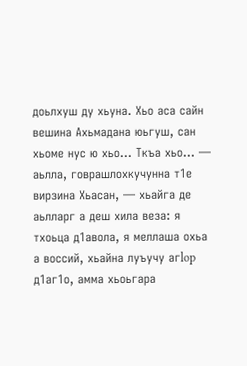доьлхуш ду хьуна. Хьо аса сайн вешина Ахьмадана юьгуш, сан хьоме нус ю хьо... Ткъа хьо... — аьлла, говрашлохкучунна т1е вирзина Хьасан, — хьайга де аьлларг а деш хила веза: я тхоьца д1авола, я меллаша охьа а воссий, хьайна луъучу aгlop д1аг1о, амма хьоьгара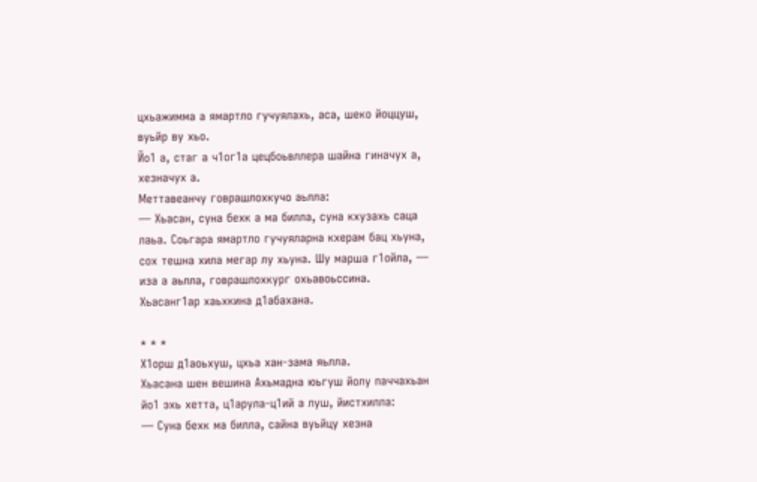цхьажимма а ямартло гучуялахь, аса, шеко йоццуш, вуьйр ву хьо.
Йо1 а, стаг а ч1ог1а цецбоьвллера шайна гиначух а, хезначух а.
Меттавеанчу говрашлохкучо аьлла:
— Хьасан, суна бехк а ма билла, суна кхузахь саца лаьа. Соьгара ямартло гучуяларна кхерам бац хьуна, сох тешна хила мегар лу хьуна. Шу марша г1ойла, — иза а аьлла, говрашлохкург охьавоьссина.
Хьасанг1ар хаьхкина д1абахана.

* * *
Х1орш д1аоьхуш, цхьа хан-зама яьлла.
Хьасана шен вешина Ахьмадна юьгуш йолу паччахьан йо1 эхь хетта, ц1арула-ц1ий а луш, йистхилла:
— Суна бехк ма билла, сайна вуьйцу хезна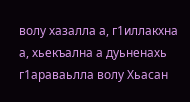волу хазалла а, г1иллакхна а, хьекъална а дуьненахь г1араваьлла волу Хьасан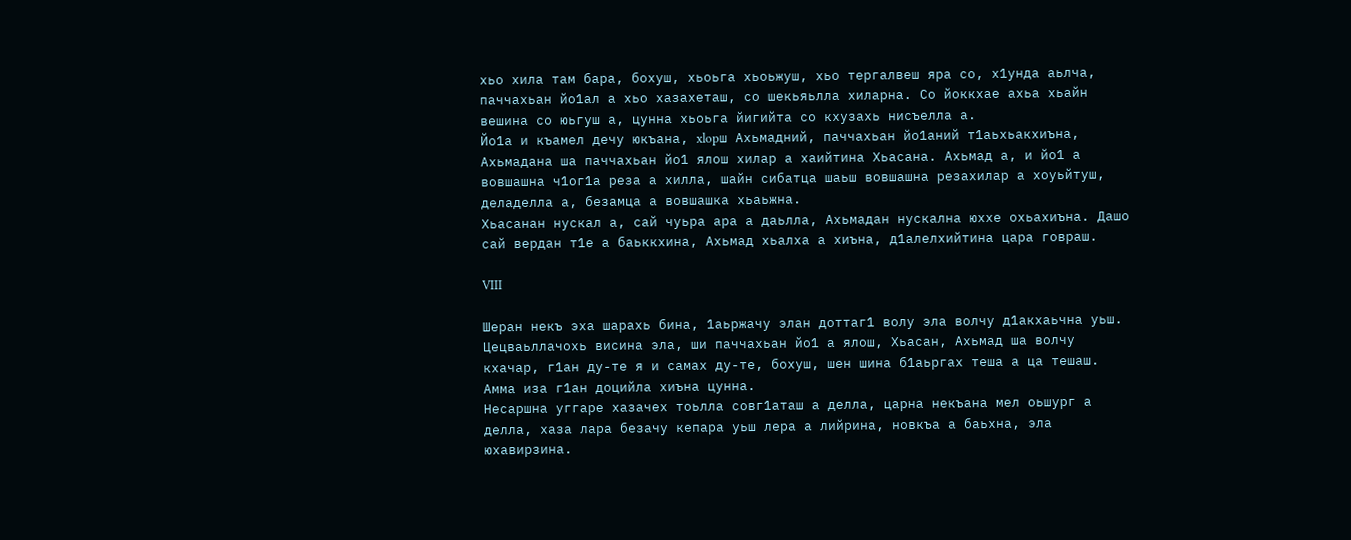хьо хила там бара, бохуш, хьоьга хьоьжуш, хьо тергалвеш яра со, х1унда аьлча, паччахьан йо1ал а хьо хазахеташ, со шекьяьлла хиларна. Со йоккхае ахьа хьайн вешина со юьгуш а, цунна хьоьга йигийта со кхузахь нисъелла а.
Йо1а и къамел дечу юкъана, xlopш Ахьмадний, паччахьан йо1аний т1аьхьакхиъна, Ахьмадана ша паччахьан йо1 ялош хилар а хаийтина Хьасана. Ахьмад а, и йо1 а вовшашна ч1ог1а реза а хилла, шайн сибатца шаьш вовшашна резахилар а хоуьйтуш, деладелла а, безамца а вовшашка хьаьжна.
Хьасанан нускал а, сай чуьра ара а даьлла, Ахьмадан нускална юххе охьахиъна. Дашо сай вердан т1е а баьккхина, Ахьмад хьалха а хиъна, д1алелхийтина цара говраш.

VIII

Шеран некъ эха шарахь бина, 1аьржачу элан доттаг1 волу эла волчу д1акхаьчна уьш. Цецваьллачохь висина эла, ши паччахьан йо1 а ялош, Хьасан, Ахьмад ша волчу кхачар, г1ан ду-те я и самах ду-те, бохуш, шен шина б1аьргах теша а ца тешаш. Амма иза г1ан доцийла хиъна цунна.
Несаршна уггаре хазачех тоьлла совг1аташ а делла, царна некъана мел оьшург а делла, хаза лара безачу кепара уьш лера а лийрина, новкъа а баьхна, эла юхавирзина.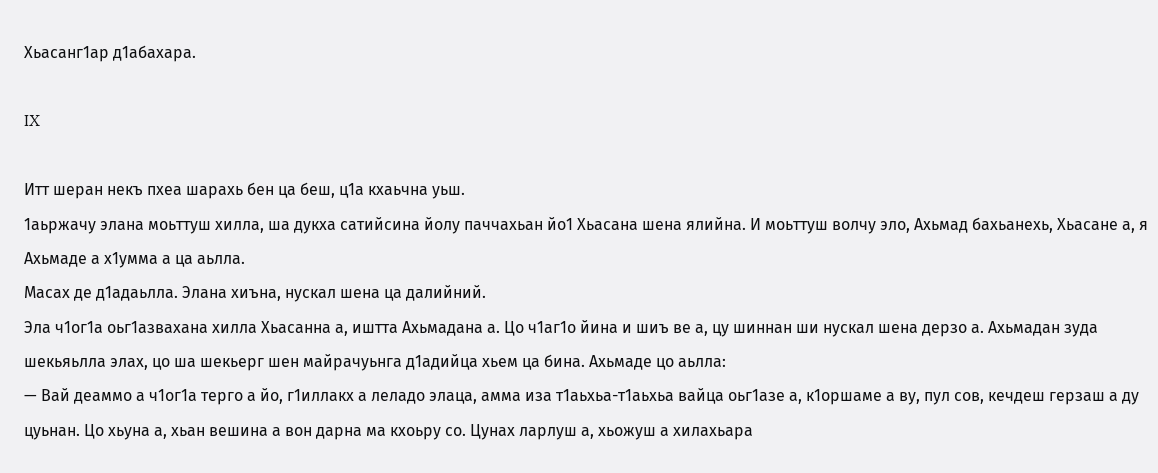Хьасанг1ар д1абахара.

IX

Итт шеран некъ пхеа шарахь бен ца беш, ц1а кхаьчна уьш.
1аьржачу элана моьттуш хилла, ша дукха сатийсина йолу паччахьан йо1 Хьасана шена ялийна. И моьттуш волчу эло, Ахьмад бахьанехь, Хьасане а, я Ахьмаде а х1умма а ца аьлла.
Масах де д1адаьлла. Элана хиъна, нускал шена ца далийний.
Эла ч1ог1а оьг1азвахана хилла Хьасанна а, иштта Ахьмадана а. Цо ч1аг1о йина и шиъ ве а, цу шиннан ши нускал шена дерзо а. Ахьмадан зуда шекьяьлла элах, цо ша шекьерг шен майрачуьнга д1адийца хьем ца бина. Ахьмаде цо аьлла:
— Вай деаммо а ч1ог1а терго а йо, г1иллакх а леладо элаца, амма иза т1аьхьа-т1аьхьа вайца оьг1азе а, к1оршаме а ву, пул сов, кечдеш герзаш а ду цуьнан. Цо хьуна а, хьан вешина а вон дарна ма кхоьру со. Цунах ларлуш а, хьожуш а хилахьара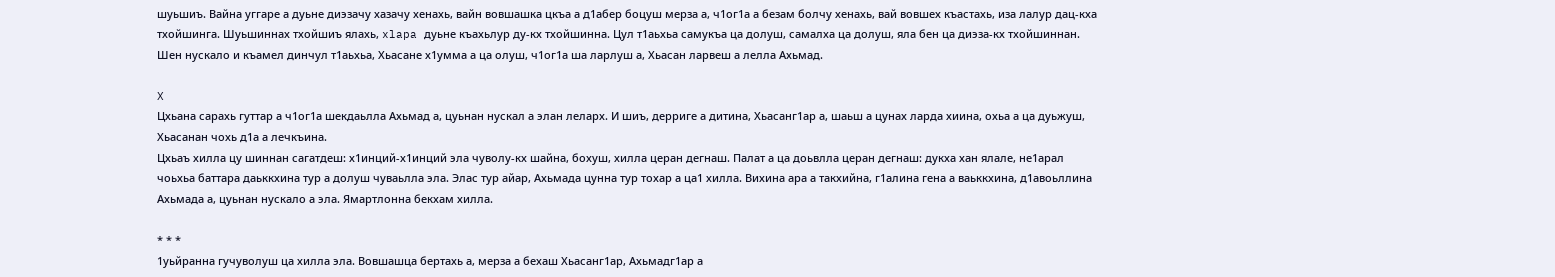шуьшиъ. Вайна уггаре а дуьне диэзачу хазачу хенахь, вайн вовшашка цкъа а д1абер боцуш мерза а, ч1ог1а а безам болчу хенахь, вай вовшех къастахь, иза лалур дац-кха тхойшинга. Шуьшиннах тхойшиъ ялахь, xlapa дуьне къахьлур ду-кх тхойшинна. Цул т1аьхьа самукъа ца долуш, самалха ца долуш, яла бен ца диэза-кх тхойшиннан.
Шен нускало и къамел динчул т1аьхьа, Хьасане х1умма а ца олуш, ч1ог1а ша ларлуш а, Хьасан ларвеш а лелла Ахьмад.

X
Цхьана сарахь гуттар а ч1ог1а шекдаьлла Ахьмад а, цуьнан нускал а элан леларх. И шиъ, дерриге а дитина, Хьасанг1ар а, шаьш а цунах ларда хиина, охьа а ца дуьжуш, Хьасанан чохь д1а а лечкъина.
Цхьаъ хилла цу шиннан сагатдеш: х1инций-х1инций эла чуволу-кх шайна, бохуш, хилла церан дегнаш. Палат а ца доьвлла церан дегнаш: дукха хан ялале, не1арал чоьхьа баттара даьккхина тур а долуш чуваьлла эла. Элас тур айар, Ахьмада цунна тур тохар а ца1 хилла. Вихина ара а такхийна, г1алина гена а ваьккхина, д1авоьллина Ахьмада а, цуьнан нускало а эла. Ямартлонна бекхам хилла.

* * *
1уьйранна гучуволуш ца хилла эла. Вовшашца бертахь а, мерза а бехаш Хьасанг1ар, Ахьмадг1ар а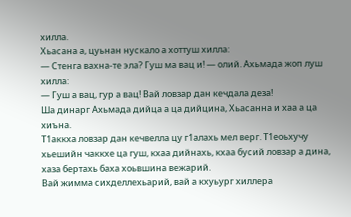хилла.
Хьасана а, цуьнан нускало а хоттуш хилла:
— Стенга вахна-те эла? Гуш ма вац и! — олий. Ахьмада жоп луш хилла:
— Гуш а вац, гур а вац! Вай ловзар дан кечдала деза!
Ша динарг Ахьмада дийца а ца дийцина, Хьасанна и хаа а ца хиъна.
Т1аккха ловзар дан кечвелла цу г1алахь мел верг. Т1еоьхучу хьешийн чаккхе ца гуш, кхаа дийнахь, кхаа бусий ловзар а дина, хаза бертахь баха хоьвшина вежарий.
Вай жимма сихделлехьарий, вай а кхуьург хиллера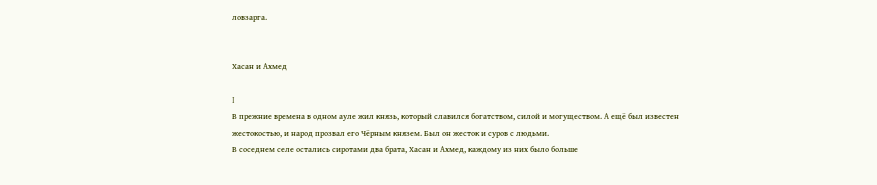ловзарга.


Хасан и Ахмед

I
В прежние времена в одном ауле жил князь, который славился богатством, силой и могуществом. А ещё был известен жестокостью, и народ прозвал его Чёрным князем. Был он жесток и суров с людьми.
В соседнем селе остались сиротами два брата, Хасан и Ахмед, каждому из них было больше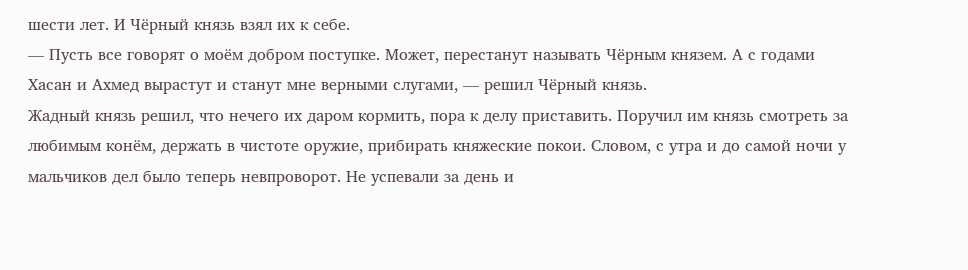шести лет. И Чёрный князь взял их к себе.
— Пусть все говорят о моём добром поступке. Может, перестанут называть Чёрным князем. А с годами Хасан и Ахмед вырастут и станут мне верными слугами, — решил Чёрный князь.
Жадный князь решил, что нечего их даром кормить, пора к делу приставить. Поручил им князь смотреть за любимым конём, держать в чистоте оружие, прибирать княжеские покои. Словом, с утра и до самой ночи у мальчиков дел было теперь невпроворот. Не успевали за день и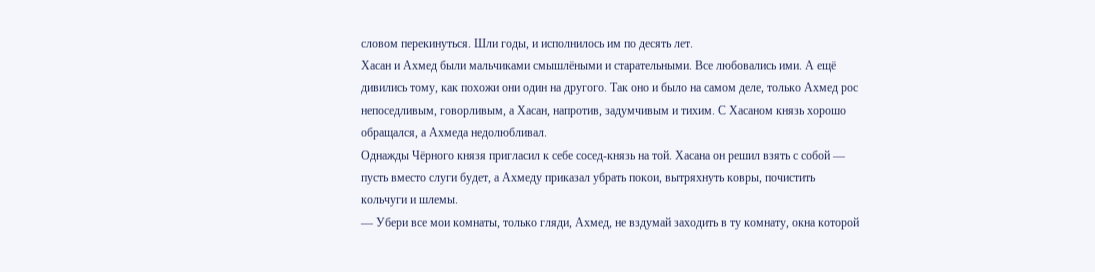словом перекинуться. Шли годы, и исполнилось им по десять лет.
Хасан и Ахмед были мальчиками смышлёными и старательными. Все любовались ими. А ещё дивились тому, как похожи они один на другого. Так оно и было на самом деле, только Ахмед рос непоседливым, говорливым, а Хасан, напротив, задумчивым и тихим. С Хасаном князь хорошо обращался, а Ахмеда недолюбливал.
Однажды Чёрного князя пригласил к себе сосед-князь на той. Хасана он решил взять с собой — пусть вместо слуги будет, а Ахмеду приказал убрать покои, вытряхнуть ковры, почистить кольчуги и шлемы.
— Убери все мои комнаты, только гляди, Ахмед, не вздумай заходить в ту комнату, окна которой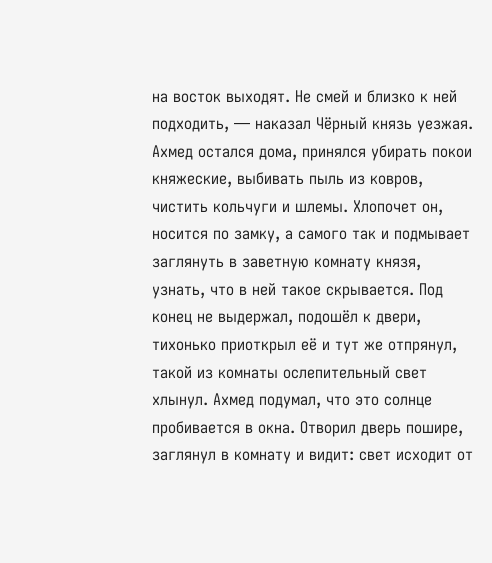на восток выходят. Не смей и близко к ней подходить, — наказал Чёрный князь уезжая.
Ахмед остался дома, принялся убирать покои княжеские, выбивать пыль из ковров, чистить кольчуги и шлемы. Хлопочет он, носится по замку, а самого так и подмывает заглянуть в заветную комнату князя, узнать, что в ней такое скрывается. Под конец не выдержал, подошёл к двери, тихонько приоткрыл её и тут же отпрянул, такой из комнаты ослепительный свет хлынул. Ахмед подумал, что это солнце пробивается в окна. Отворил дверь пошире, заглянул в комнату и видит: свет исходит от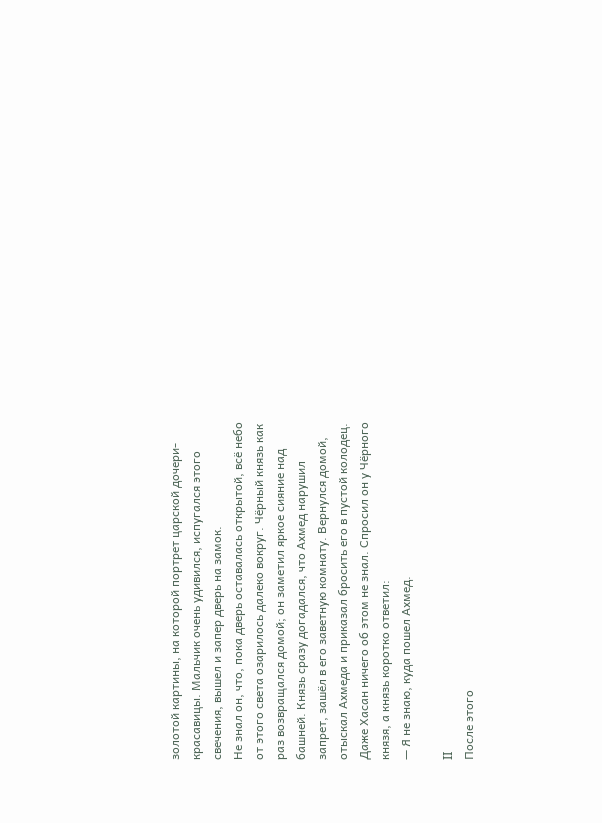золотой картины, на которой портрет царской дочери-красавицы. Мальчик очень удивился, испугался этого свечения, вышел и запер дверь на замок.
Не знал он, что, пока дверь оставалась открытой, всё небо от этого света озарилось далеко вокруг. Чёрный князь как раз возвращался домой; он заметил яркое сияние над башней. Князь сразу догадался, что Ахмед нарушил запрет, зашёл в его заветную комнату. Вернулся домой, отыскал Ахмеда и приказал бросить его в пустой колодец.
Даже Хасан ничего об этом не знал. Спросил он у Чёрного князя, а князь коротко ответил:
— Я не знаю, куда пошел Ахмед.

II
После этого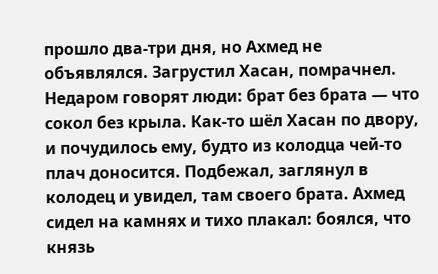прошло два-три дня, но Ахмед не объявлялся. Загрустил Хасан, помрачнел. Недаром говорят люди: брат без брата — что сокол без крыла. Как-то шёл Хасан по двору, и почудилось ему, будто из колодца чей-то плач доносится. Подбежал, заглянул в колодец и увидел, там своего брата. Ахмед сидел на камнях и тихо плакал: боялся, что князь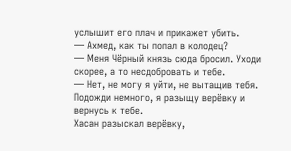услышит его плач и прикажет убить.
— Ахмед, как ты попал в колодец?
— Меня Чёрный князь сюда бросил. Уходи скорее, а то несдобровать и тебе.
— Нет, не могу я уйти, не вытащив тебя. Подожди немного, я разыщу верёвку и вернусь к тебе.
Хасан разыскал верёвку,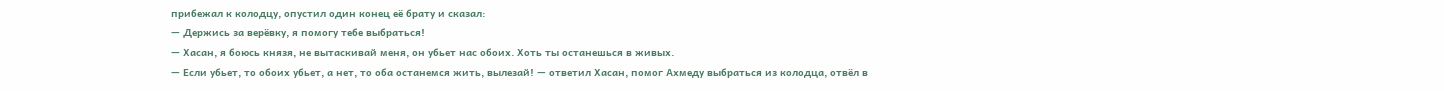прибежал к колодцу, опустил один конец её брату и сказал:
— Держись за верёвку, я помогу тебе выбраться!
— Хасан, я боюсь князя, не вытаскивай меня, он убьет нас обоих. Хоть ты останешься в живых.
— Если убьет, то обоих убьет, а нет, то оба останемся жить, вылезай! — ответил Хасан, помог Ахмеду выбраться из колодца, отвёл в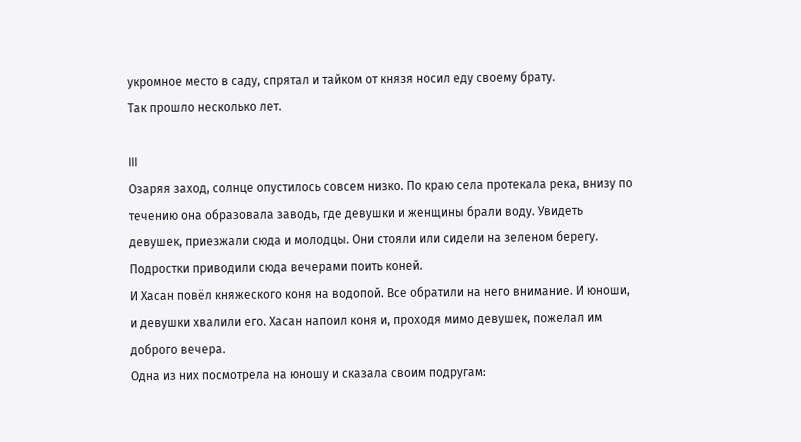укромное место в саду, спрятал и тайком от князя носил еду своему брату.
Так прошло несколько лет.

III
Озаряя заход, солнце опустилось совсем низко. По краю села протекала река, внизу по течению она образовала заводь, где девушки и женщины брали воду. Увидеть девушек, приезжали сюда и молодцы. Они стояли или сидели на зеленом берегу.
Подростки приводили сюда вечерами поить коней.
И Хасан повёл княжеского коня на водопой. Все обратили на него внимание. И юноши, и девушки хвалили его. Хасан напоил коня и, проходя мимо девушек, пожелал им доброго вечера.
Одна из них посмотрела на юношу и сказала своим подругам: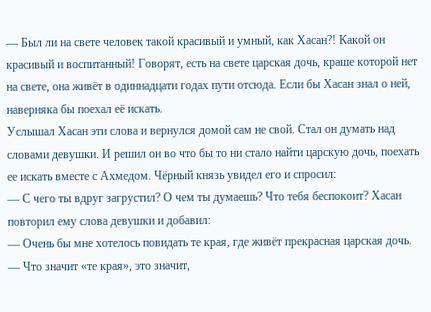— Был ли на свете человек такой красивый и умный, как Хасан?! Какой он красивый и воспитанный! Говорят, есть на свете царская дочь, краше которой нет на свете, она живёт в одиннадцати годах пути отсюда. Если бы Хасан знал о ней, наверняка бы поехал её искать.
Услышал Хасан эти слова и вернулся домой сам не свой. Стал он думать над словами девушки. И решил он во что бы то ни стало найти царскую дочь, поехать ее искать вместе с Ахмедом. Чёрный князь увидел его и спросил:
— С чего ты вдруг загрустил? О чем ты думаешь? Что тебя беспокоит? Хасан повторил ему слова девушки и добавил:
— Очень бы мне хотелось повидать те края, где живёт прекрасная царская дочь.
— Что значит «те края», это значит,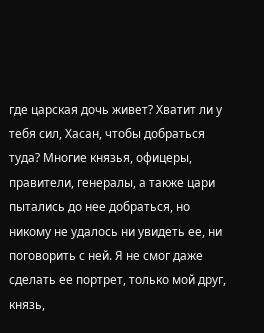где царская дочь живет? Хватит ли у тебя сил, Хасан, чтобы добраться туда? Многие князья, офицеры, правители, генералы, а также цари пытались до нее добраться, но никому не удалось ни увидеть ее, ни поговорить с ней. Я не смог даже сделать ее портрет, только мой друг, князь,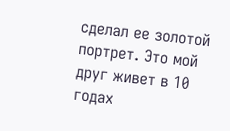сделал ее золотой портрет. Это мой друг живет в 10 годах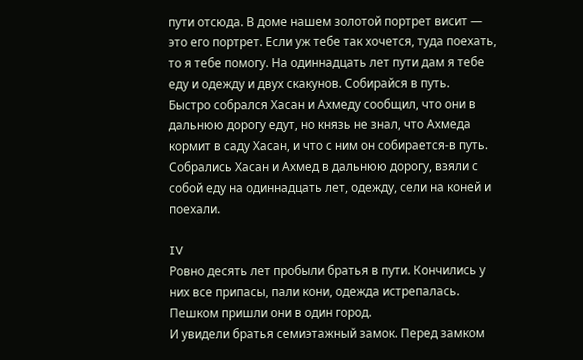пути отсюда. В доме нашем золотой портрет висит — это его портрет. Если уж тебе так хочется, туда поехать, то я тебе помогу. На одиннадцать лет пути дам я тебе еду и одежду и двух скакунов. Собирайся в путь.
Быстро собрался Хасан и Ахмеду сообщил, что они в дальнюю дорогу едут, но князь не знал, что Ахмеда кормит в саду Хасан, и что с ним он собирается-в путь. Собрались Хасан и Ахмед в дальнюю дорогу, взяли с собой еду на одиннадцать лет, одежду, сели на коней и поехали.

IV
Ровно десять лет пробыли братья в пути. Кончились у них все припасы, пали кони, одежда истрепалась. Пешком пришли они в один город.
И увидели братья семиэтажный замок. Перед замком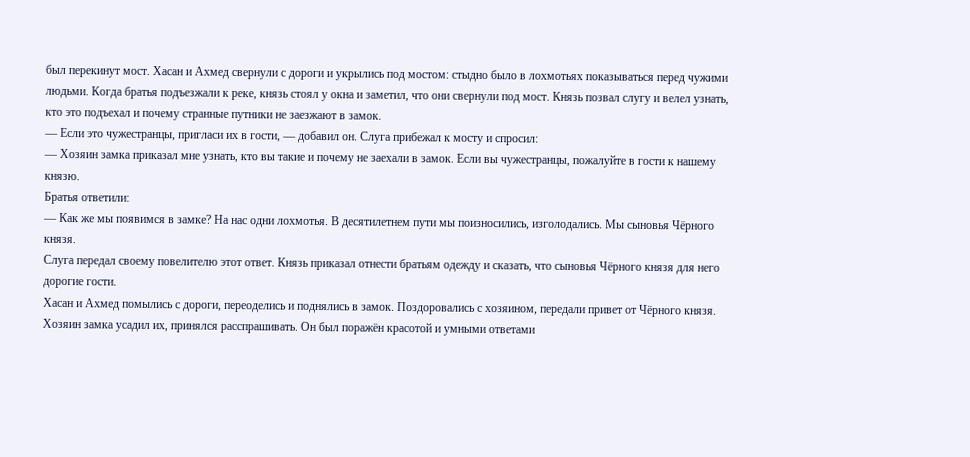был перекинут мост. Хасан и Ахмед свернули с дороги и укрылись под мостом: стыдно было в лохмотьях показываться перед чужими людьми. Когда братья подъезжали к реке, князь стоял у окна и заметил, что они свернули под мост. Князь позвал слугу и велел узнать, кто это подъехал и почему странные путники не заезжают в замок.
— Если это чужестранцы, пригласи их в гости, — добавил он. Слуга прибежал к мосту и спросил:
— Хозяин замка приказал мне узнать, кто вы такие и почему не заехали в замок. Если вы чужестранцы, пожалуйте в гости к нашему князю.
Братья ответили:
— Как же мы появимся в замке? На нас одни лохмотья. В десятилетнем пути мы поизносились, изголодались. Мы сыновья Чёрного князя.
Слуга передал своему повелителю этот ответ. Князь приказал отнести братьям одежду и сказать, что сыновья Чёрного князя для него дорогие гости.
Хасан и Ахмед помылись с дороги, переоделись и поднялись в замок. Поздоровались с хозяином, передали привет от Чёрного князя. Хозяин замка усадил их, принялся расспрашивать. Он был поражён красотой и умными ответами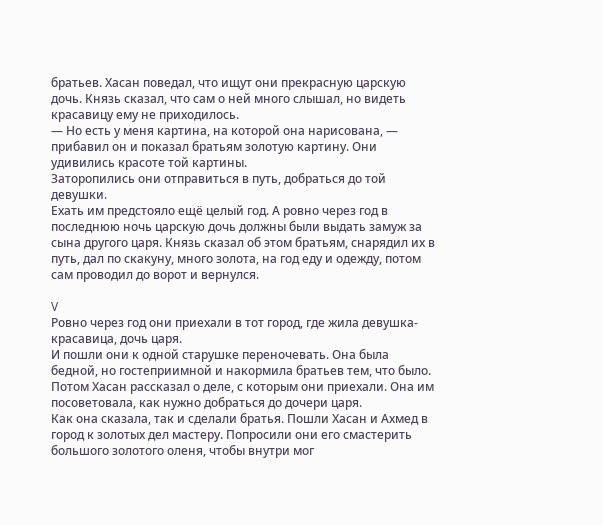братьев. Хасан поведал, что ищут они прекрасную царскую дочь. Князь сказал, что сам о ней много слышал, но видеть красавицу ему не приходилось.
— Но есть у меня картина, на которой она нарисована, — прибавил он и показал братьям золотую картину. Они удивились красоте той картины.
Заторопились они отправиться в путь, добраться до той девушки.
Ехать им предстояло ещё целый год. А ровно через год в последнюю ночь царскую дочь должны были выдать замуж за сына другого царя. Князь сказал об этом братьям, снарядил их в путь, дал по скакуну, много золота, на год еду и одежду, потом сам проводил до ворот и вернулся.

V
Ровно через год они приехали в тот город, где жила девушка-красавица, дочь царя.
И пошли они к одной старушке переночевать. Она была бедной, но гостеприимной и накормила братьев тем, что было. Потом Хасан рассказал о деле, с которым они приехали. Она им посоветовала, как нужно добраться до дочери царя.
Как она сказала, так и сделали братья. Пошли Хасан и Ахмед в город к золотых дел мастеру. Попросили они его смастерить большого золотого оленя, чтобы внутри мог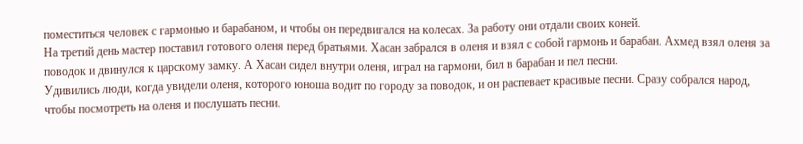поместиться человек с гармонью и барабаном, и чтобы он передвигался на колесах. За работу они отдали своих коней.
На третий день мастер поставил готового оленя перед братьями. Хасан забрался в оленя и взял с собой гармонь и барабан. Ахмед взял оленя за поводок и двинулся к царскому замку. А Хасан сидел внутри оленя, играл на гармони, бил в барабан и пел песни.
Удивились люди, когда увидели оленя, которого юноша водит по городу за поводок, и он распевает красивые песни. Сразу собрался народ, чтобы посмотреть на оленя и послушать песни.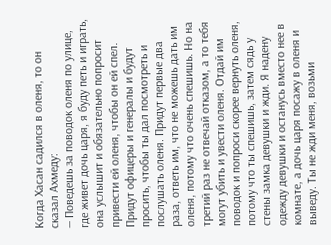Когда Хасан садился в оленя, то он сказал Ахмеду:
— Поведешь за поводок оленя по улице, где живет дочь царя, я буду петь и играть, она услышит и обязательно попросит привести ей оленя, чтобы он ей спел.
Придут офицеры и генералы и будут просить, чтобы ты дал посмотреть и послушать оленя. Придут первые два раза, ответь им, что не можешь дать им оленя, потому что очень спешишь. Но на третий раз не отвечай отказом, а то тебя могут убить и увести оленя. Отдай им поводок и попроси скорее вернуть оленя, потому что ты спешишь, затем сядь у стены замка девушки и жди. Я надену одежду девушки и останусь вместо нее в комнате, а дочь царя посажу в оленя и выведу. Ты не жди меня, возьми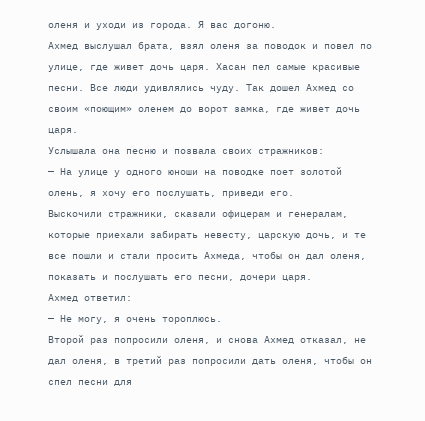оленя и уходи из города. Я вас догоню.
Ахмед выслушал брата, взял оленя за поводок и повел по улице, где живет дочь царя. Хасан пел самые красивые песни. Все люди удивлялись чуду. Так дошел Ахмед со своим «поющим» оленем до ворот замка, где живет дочь царя.
Услышала она песню и позвала своих стражников:
— На улице у одного юноши на поводке поет золотой олень, я хочу его послушать, приведи его.
Выскочили стражники, сказали офицерам и генералам, которые приехали забирать невесту, царскую дочь, и те все пошли и стали просить Ахмеда, чтобы он дал оленя, показать и послушать его песни, дочери царя.
Ахмед ответил:
— Не могу, я очень тороплюсь.
Второй раз попросили оленя, и снова Ахмед отказал, не дал оленя, в третий раз попросили дать оленя, чтобы он спел песни для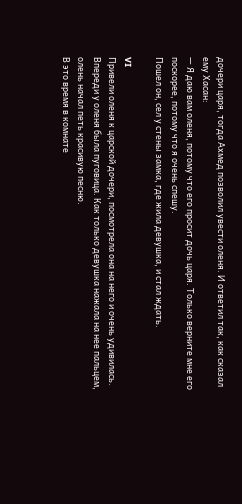дочери царя, тогда Ахмед позволил увести оленя. И ответил так, как сказал ему Хасан:
— Я даю вам оленя, потому что его просит дочь царя. Только верните мне его поскорее, потому что я очень спешу.
Пошел он, сел у стены замка, где жила девушка, и стал ждать.

VI
Привели оленя к царской дочери, посмотрела она на него и очень удивилась. Впереди у оленя была пуговица. Как только девушка нажала на нее пальцем, олень начал петь красивую песню.
В это время в комнате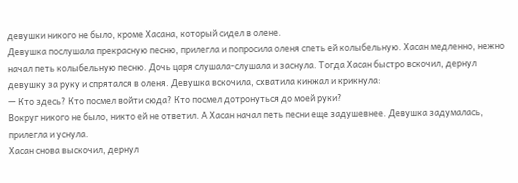девушки никого не было, кроме Хасана, который сидел в олене.
Девушка послушала прекрасную песню, прилегла и попросила оленя спеть ей колыбельную. Хасан медленно, нежно начал петь колыбельную песню. Дочь царя слушала-слушала и заснула. Тогда Хасан быстро вскочил, дернул девушку за руку и спрятался в оленя. Девушка вскочила, схватила кинжал и крикнула:
— Кто здесь? Кто посмел войти сюда? Кто посмел дотронуться до моей руки?
Вокруг никого не было, никто ей не ответил. А Хасан начал петь песни еще задушевнее. Девушка задумалась, прилегла и уснула.
Хасан снова выскочил, дернул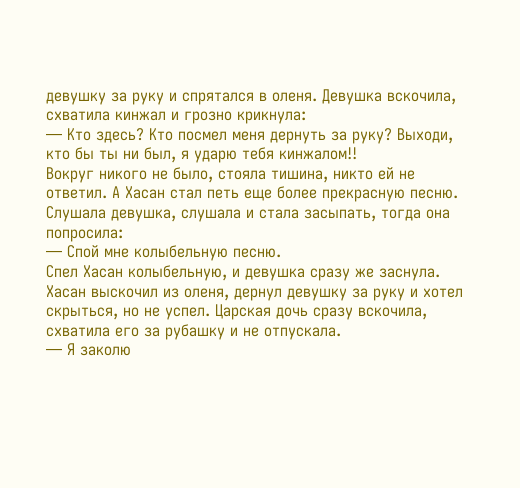девушку за руку и спрятался в оленя. Девушка вскочила, схватила кинжал и грозно крикнула:
— Кто здесь? Кто посмел меня дернуть за руку? Выходи, кто бы ты ни был, я ударю тебя кинжалом!!
Вокруг никого не было, стояла тишина, никто ей не ответил. А Хасан стал петь еще более прекрасную песню. Слушала девушка, слушала и стала засыпать, тогда она попросила:
— Спой мне колыбельную песню.
Спел Хасан колыбельную, и девушка сразу же заснула. Хасан выскочил из оленя, дернул девушку за руку и хотел скрыться, но не успел. Царская дочь сразу вскочила, схватила его за рубашку и не отпускала.
— Я заколю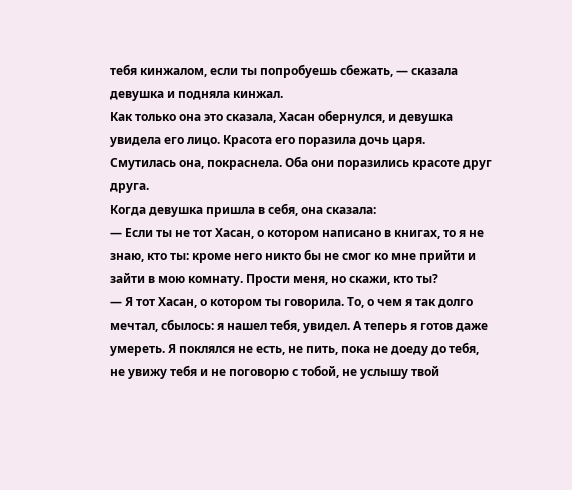тебя кинжалом, если ты попробуешь сбежать, — сказала девушка и подняла кинжал.
Как только она это сказала, Хасан обернулся, и девушка увидела его лицо. Красота его поразила дочь царя. Смутилась она, покраснела. Оба они поразились красоте друг друга.
Когда девушка пришла в себя, она сказала:
— Если ты не тот Хасан, о котором написано в книгах, то я не знаю, кто ты: кроме него никто бы не смог ко мне прийти и зайти в мою комнату. Прости меня, но скажи, кто ты?
— Я тот Хасан, о котором ты говорила. То, о чем я так долго мечтал, сбылось: я нашел тебя, увидел. А теперь я готов даже умереть. Я поклялся не есть, не пить, пока не доеду до тебя, не увижу тебя и не поговорю с тобой, не услышу твой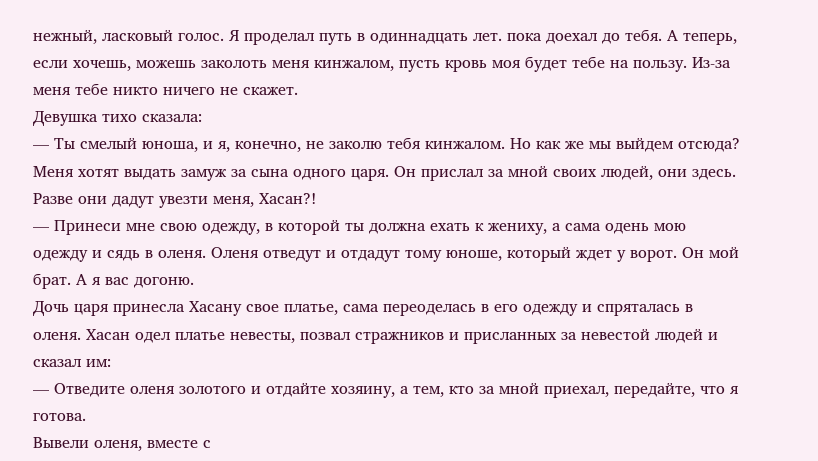нежный, ласковый голос. Я проделал путь в одиннадцать лет. пока доехал до тебя. А теперь, если хочешь, можешь заколоть меня кинжалом, пусть кровь моя будет тебе на пользу. Из-за меня тебе никто ничего не скажет.
Девушка тихо сказала:
— Ты смелый юноша, и я, конечно, не заколю тебя кинжалом. Но как же мы выйдем отсюда? Меня хотят выдать замуж за сына одного царя. Он прислал за мной своих людей, они здесь. Разве они дадут увезти меня, Хасан?!
— Принеси мне свою одежду, в которой ты должна ехать к жениху, а сама одень мою одежду и сядь в оленя. Оленя отведут и отдадут тому юноше, который ждет у ворот. Он мой брат. А я вас догоню.
Дочь царя принесла Хасану свое платье, сама переоделась в его одежду и спряталась в оленя. Хасан одел платье невесты, позвал стражников и присланных за невестой людей и сказал им:
— Отведите оленя золотого и отдайте хозяину, а тем, кто за мной приехал, передайте, что я готова.
Вывели оленя, вместе с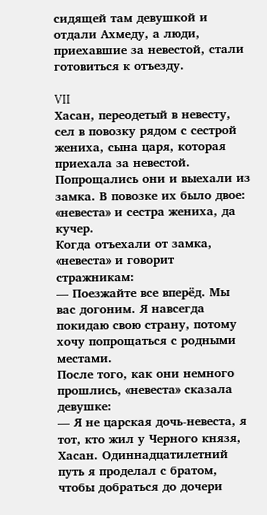сидящей там девушкой и отдали Ахмеду, а люди, приехавшие за невестой, стали готовиться к отъезду.

VII
Хасан, переодетый в невесту, сел в повозку рядом с сестрой жениха, сына царя, которая приехала за невестой. Попрощались они и выехали из замка. В повозке их было двое: «невеста» и сестра жениха, да кучер.
Когда отъехали от замка, «невеста» и говорит стражникам:
— Поезжайте все вперёд. Мы вас догоним. Я навсегда покидаю свою страну, потому хочу попрощаться с родными местами.
После того, как они немного прошлись, «невеста» сказала девушке:
— Я не царская дочь-невеста, я тот, кто жил у Черного князя, Хасан. Одиннадцатилетний путь я проделал с братом, чтобы добраться до дочери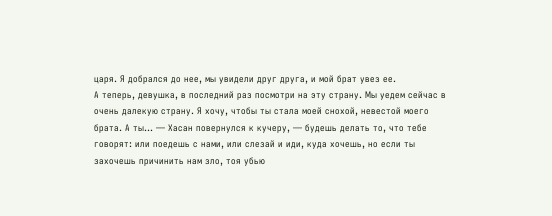царя. Я добрался до нее, мы увидели друг друга, и мой брат увез ее.
А теперь, девушка, в последний раз посмотри на эту страну. Мы уедем сейчас в очень далекую страну. Я хочу, чтобы ты стала моей снохой, невестой моего брата. А ты... — Хасан повернулся к кучеру, — будешь делать то, что тебе говорят: или поедешь с нами, или слезай и иди, куда хочешь, но если ты захочешь причинить нам зло, тоя убью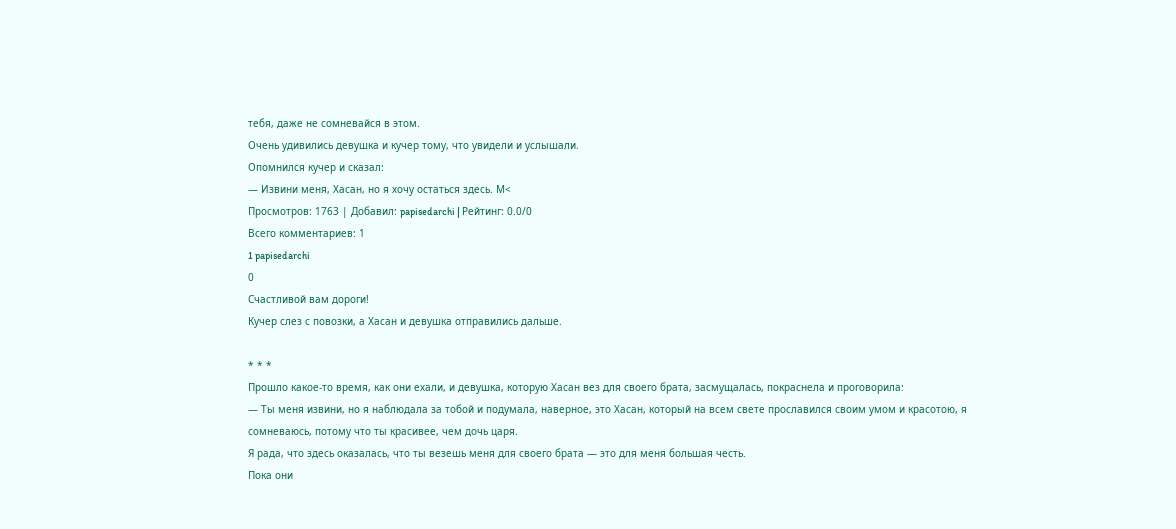тебя, даже не сомневайся в этом.
Очень удивились девушка и кучер тому, что увидели и услышали.
Опомнился кучер и сказал:
— Извини меня, Хасан, но я хочу остаться здесь. М<
Просмотров: 1763 | Добавил: papisedarchi | Рейтинг: 0.0/0
Всего комментариев: 1
1 papisedarchi
0
Счастливой вам дороги!
Кучер слез с повозки, а Хасан и девушка отправились дальше.

* * *
Прошло какое-то время, как они ехали, и девушка, которую Хасан вез для своего брата, засмущалась, покраснела и проговорила:
— Ты меня извини, но я наблюдала за тобой и подумала, наверное, это Хасан, который на всем свете прославился своим умом и красотою, я сомневаюсь, потому что ты красивее, чем дочь царя.
Я рада, что здесь оказалась, что ты везешь меня для своего брата — это для меня большая честь.
Пока они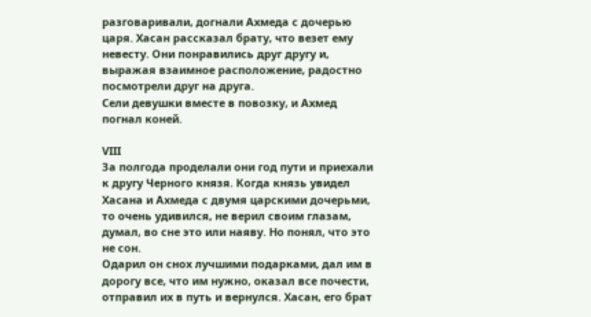разговаривали, догнали Ахмеда с дочерью царя. Хасан рассказал брату, что везет ему невесту. Они понравились друг другу и, выражая взаимное расположение, радостно посмотрели друг на друга.
Сели девушки вместе в повозку, и Ахмед погнал коней.

VIII
За полгода проделали они год пути и приехали к другу Черного князя. Когда князь увидел Хасана и Ахмеда с двумя царскими дочерьми, то очень удивился, не верил своим глазам, думал, во сне это или наяву. Но понял, что это не сон.
Одарил он снох лучшими подарками, дал им в дорогу все, что им нужно, оказал все почести, отправил их в путь и вернулся. Хасан, его брат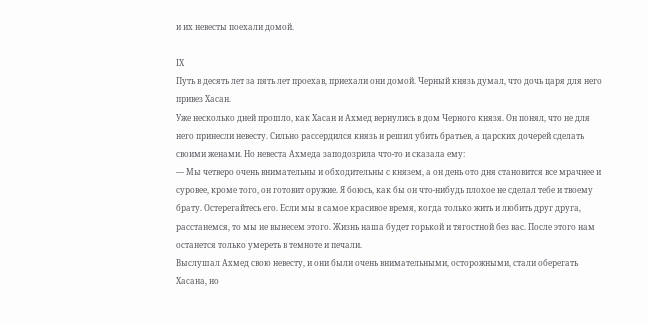и их невесты поехали домой.

IX
Путь в десять лет за пять лет проехав, приехали они домой. Черный князь думал, что дочь царя для него привез Хасан.
Уже несколько дней прошло, как Хасан и Ахмед вернулись в дом Черного князя. Он понял, что не для него принесли невесту. Сильно рассердился князь и решил убить братьев, а царских дочерей сделать своими женами. Но невеста Ахмеда заподозрила что-то и сказала ему:
— Мы четверо очень внимательны и обходительны с князем, а он день ото дня становится все мрачнее и суровее, кроме того, он готовит оружие. Я боюсь, как бы он что-нибудь плохое не сделал тебе и твоему брату. Остерегайтесь его. Если мы в самое красивое время, когда только жить и любить друг друга, расстанемся, то мы не вынесем этого. Жизнь наша будет горькой и тягостной без вас. После этого нам останется только умереть в темноте и печали.
Выслушал Ахмед свою невесту, и они были очень внимательными, осторожными, стали оберегать Хасана, но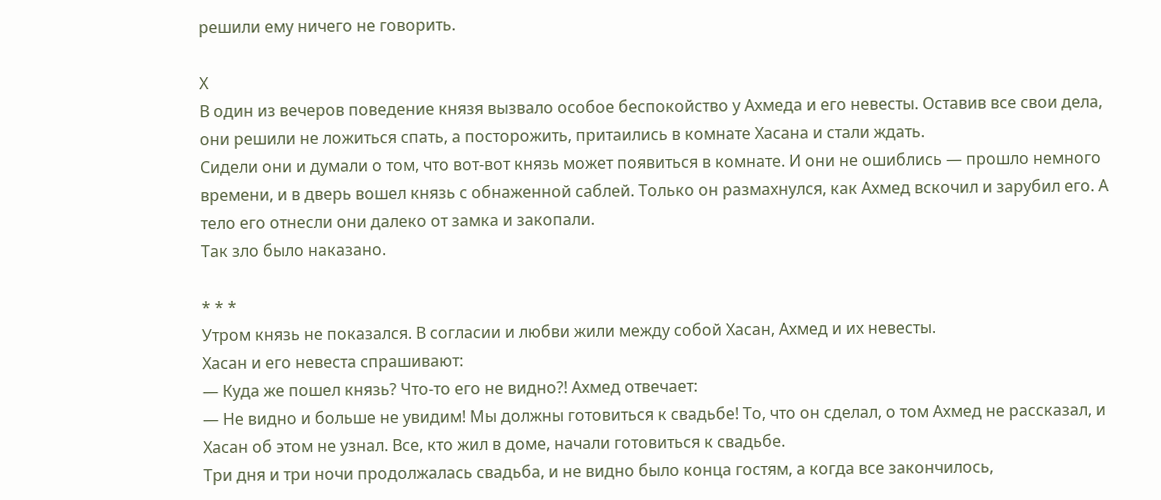решили ему ничего не говорить.

X
В один из вечеров поведение князя вызвало особое беспокойство у Ахмеда и его невесты. Оставив все свои дела, они решили не ложиться спать, а посторожить, притаились в комнате Хасана и стали ждать.
Сидели они и думали о том, что вот-вот князь может появиться в комнате. И они не ошиблись — прошло немного времени, и в дверь вошел князь с обнаженной саблей. Только он размахнулся, как Ахмед вскочил и зарубил его. А тело его отнесли они далеко от замка и закопали.
Так зло было наказано.

* * *
Утром князь не показался. В согласии и любви жили между собой Хасан, Ахмед и их невесты.
Хасан и его невеста спрашивают:
— Куда же пошел князь? Что-то его не видно?! Ахмед отвечает:
— Не видно и больше не увидим! Мы должны готовиться к свадьбе! То, что он сделал, о том Ахмед не рассказал, и Хасан об этом не узнал. Все, кто жил в доме, начали готовиться к свадьбе.
Три дня и три ночи продолжалась свадьба, и не видно было конца гостям, а когда все закончилось,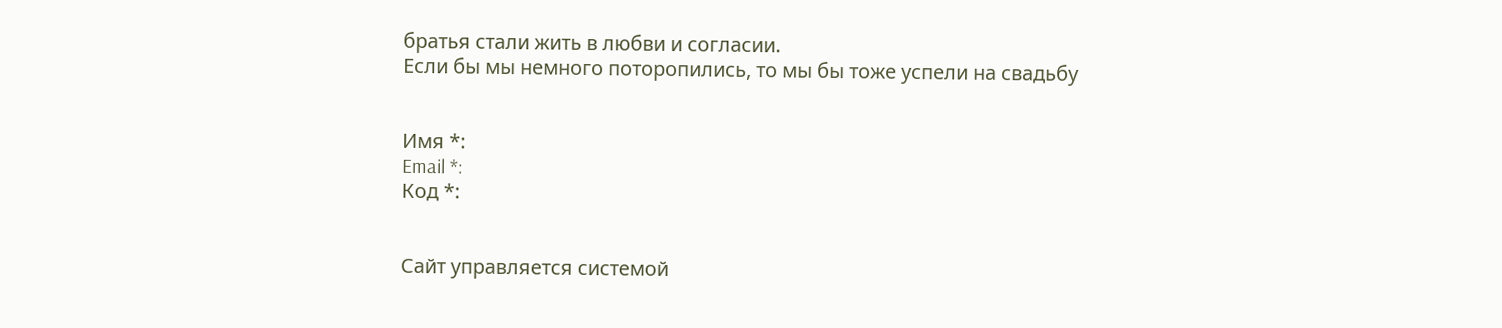братья стали жить в любви и согласии.
Если бы мы немного поторопились, то мы бы тоже успели на свадьбу


Имя *:
Email *:
Код *:


Сайт управляется системой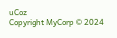uCoz
Copyright MyCorp © 2024